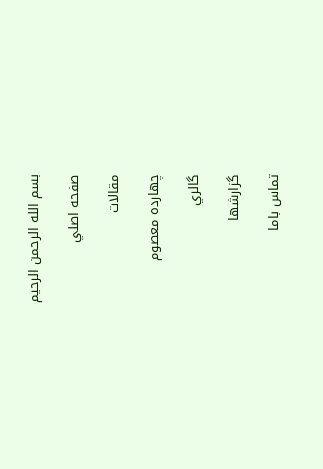بسم الله الرحمن الرحيم

صفحه اصلي

مقالات

چهارده معصوم

گالري

گزارشها

تماس باما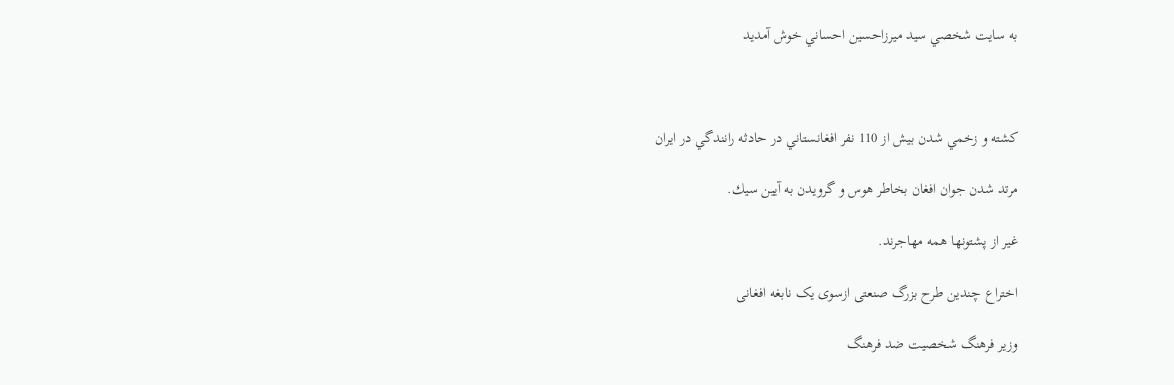به سايت شخصي سيد ميرزاحسين احساني خوش آمديد



كشته و زخمي شدن بيش از 110 نفر افغانستاني در حادثه رانندگي در ايران

مرتد شدن جوان افغان بخاطر هوس و گرويدن به آيين سيك.

غير از پشتونها همه مهاجرند.

اختراع چندین طرح بزرگ صنعتی ازسوی یک نابغه افغانی

وزير فرهنگ شخصيت ضد فرهنگ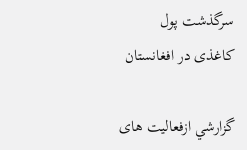سرگذشت پول کاغذی در افغانستان

گزارشي ازفعالیت های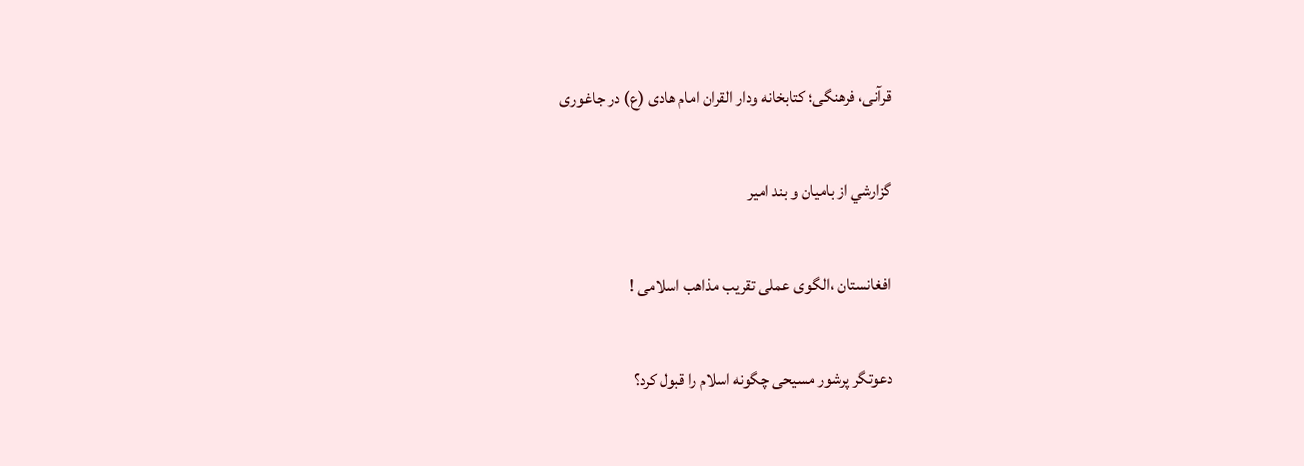قرآنی، فرهنگی؛ کتابخانه ودار القران امام هادی (ع) در جاغوری

گزارشي از باميان و بند امير

افغانستان ،الگوی عملی تقریب مذاهب اسلامی !

دعوتگر پرشور مسیحی چگونه اسلام را قبول کرد؟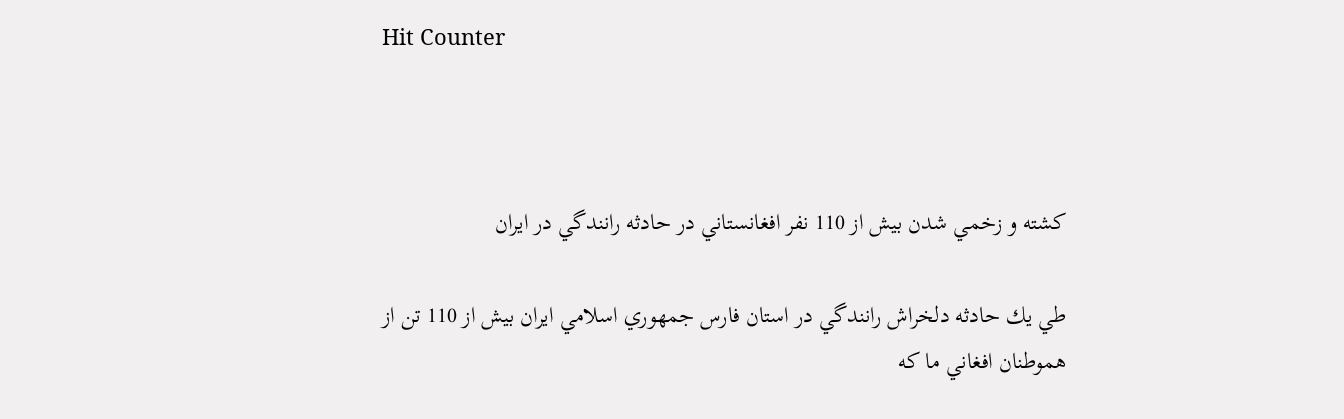Hit Counter



كشته و زخمي شدن بيش از 110 نفر افغانستاني در حادثه رانندگي در ايران

طي يك حادثه دلخراش رانندگي در استان فارس جمهوري اسلامي ايران بيش از 110 تن از هموطنان افغاني ما كه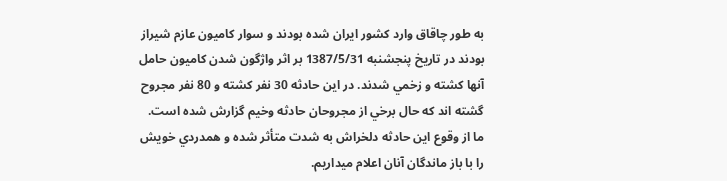به طور چاقاق وارد كشور ايران شده بودند و سوار كاميون عازم شيراز بودند در تاريخ پنجشنبه 1387/5/31 بر اثر واژگون شدن كاميون حامل آنها كشته و زخمي شدند. در اين حادثه 30 نفر كشته و 80 نفر مجروح گشته اند كه حال برخي از مجروحان حادثه وخيم گزارش شده است. ما از وقوع اين حادثه دلخراش به شدت متأثر شده و همدردي خويش را با باز ماندگان آنان اعلام ميداريم.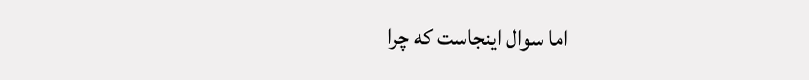اما سوال اينجاست كه چرا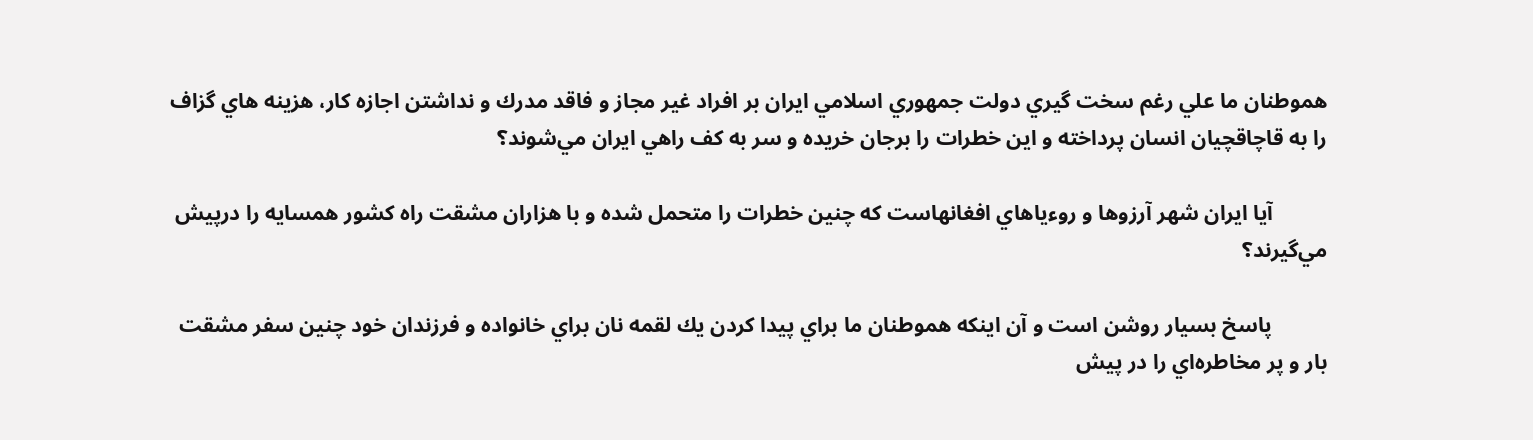هموطنان ما علي رغم سخت گيري دولت جمهوري اسلامي ايران بر افراد غير مجاز و فاقد مدرك و نداشتن اجازه كار، هزينه هاي گزاف را به قاچاقچيان انسان پرداخته و اين خطرات را برجان خريده و سر به كف راهي ايران مي‌شوند؟

          آيا ايران شهر آرزوها و روءياهاي افغانهاست كه چنين خطرات را متحمل شده و با هزاران مشقت راه كشور همسايه را درپيش مي‌گيرند؟

          پاسخ بسيار روشن است و آن اينكه هموطنان ما براي پيدا كردن يك لقمه نان براي خانواده و فرزندان خود چنين سفر مشقت بار و پر مخاطره‌اي را در پيش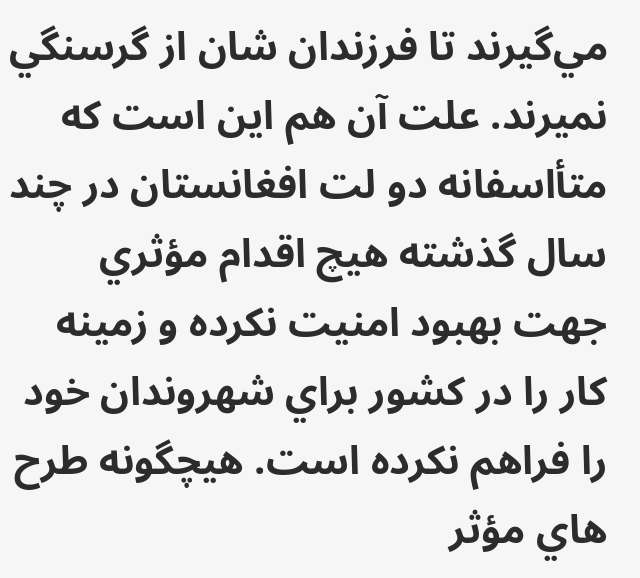مي‌گيرند تا فرزندان شان از گرسنگي نميرند. علت آن هم اين است كه متأاسفانه دو لت افغانستان در چند سال گذشته هيچ اقدام مؤثري جهت بهبود امنيت نكرده و زمينه كار را در كشور براي شهروندان خود را فراهم نكرده است. هيچگونه طرح هاي مؤثر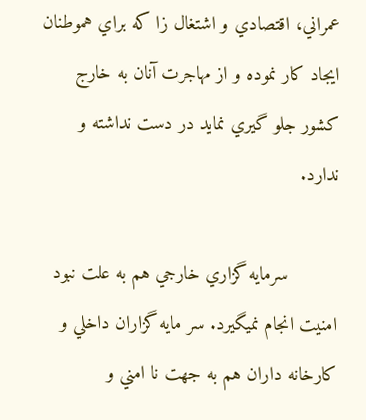عمراني، اقتصادي و اشتغال زا كه براي هموطنان ايجاد كار نموده و از مهاجرت آنان به خارج كشور جلو گيري نمايد در دست نداشته و ندارد.

         سرمايه گزاري خارجي هم به علت نبود امنيت انجام نميگيرد. سر مايه گزاران داخلي و كارخانه داران هم به جهت نا امني و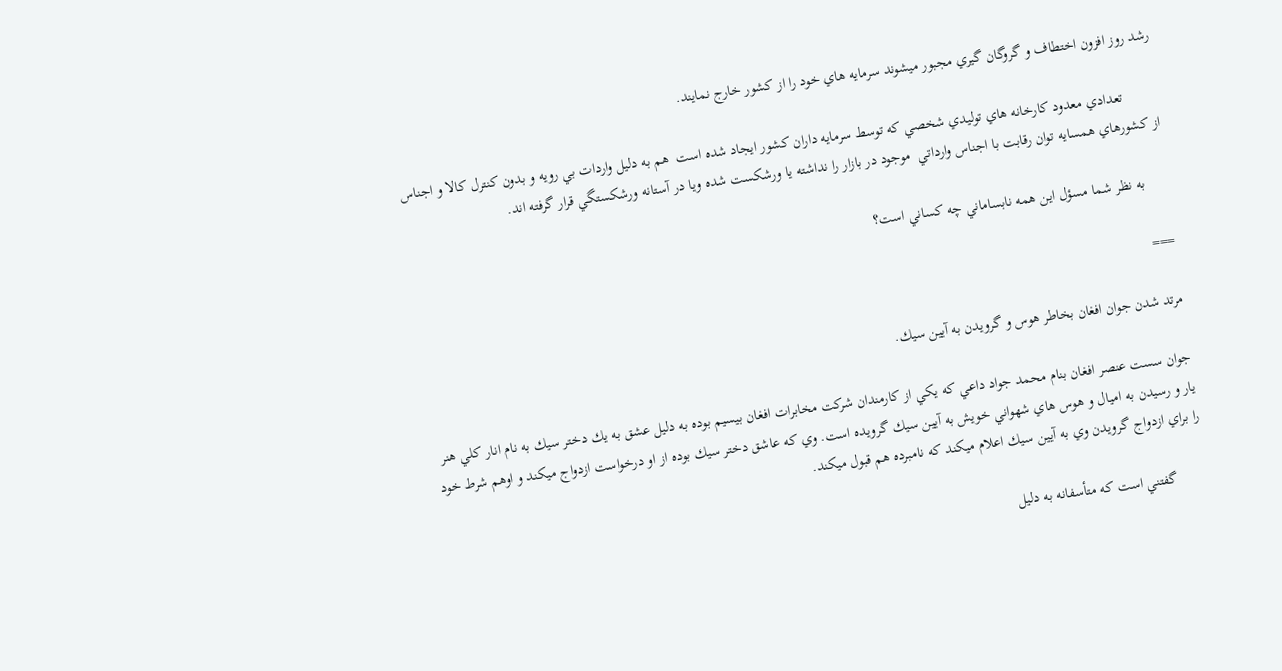رشد روز افزون اختطاف و گروگان گيري مجبور ميشوند سرمايه هاي خود را از كشور خارج نمايند.

         تعدادي معدود كارخانه هاي توليدي شخصي كه توسط سرمايه داران كشور ايجاد شده است  هم به دليل واردات بي رويه و بدون كنترل كالا و اجناس از كشورهاي همسايه توان رقابت با اجناس وارداتي  موجود در بازار را نداشته يا ورشكست شده ويا در آستانه ورشكستگي قرار گرفته اند.

      به نظر شما مسؤل اين همه نابساماني چه كساني است؟

===

مرتد شدن جوان افغان بخاطر هوس و گرويدن به آيين سيك.

جوان سست عنصر افغان بنام محمد جواد داعي كه يكي از كارمندان شركت مخابرات افغان بيسيم بوده به دليل عشق به يك دختر سيك به نام انار كلي هنر يار و رسيدن به اميال و هوس هاي شهواني خويش به آيين سيك گرويده است. وي كه عاشق دختر سيك بوده از او درخواست ازدواج ميكند و اوهم شرط خود را براي ازدواج گرويدن وي به آيين سيك اعلام ميكند كه نامبرده هم قبول ميكند.

        گفتني است كه متأسفانه به دليل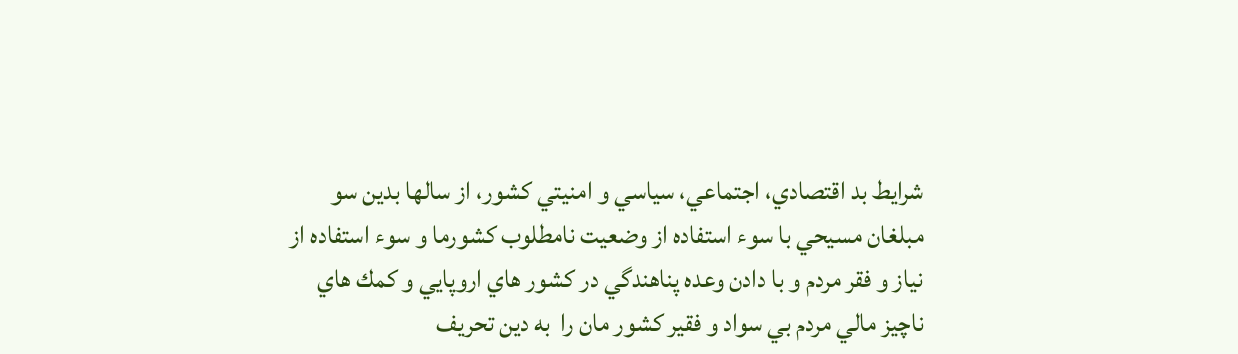شرايط بد اقتصادي، اجتماعي، سياسي و امنيتي كشور، از سالها بدين سو مبلغان مسيحي با سوء استفاده از وضعيت نامطلوب كشورما و سوء استفاده از نياز و فقر مردم و با دادن وعده پناهندگي در كشور هاي اروپايي و كمك هاي ناچيز مالي مردم بي سواد و فقير كشور مان را  به دين تحريف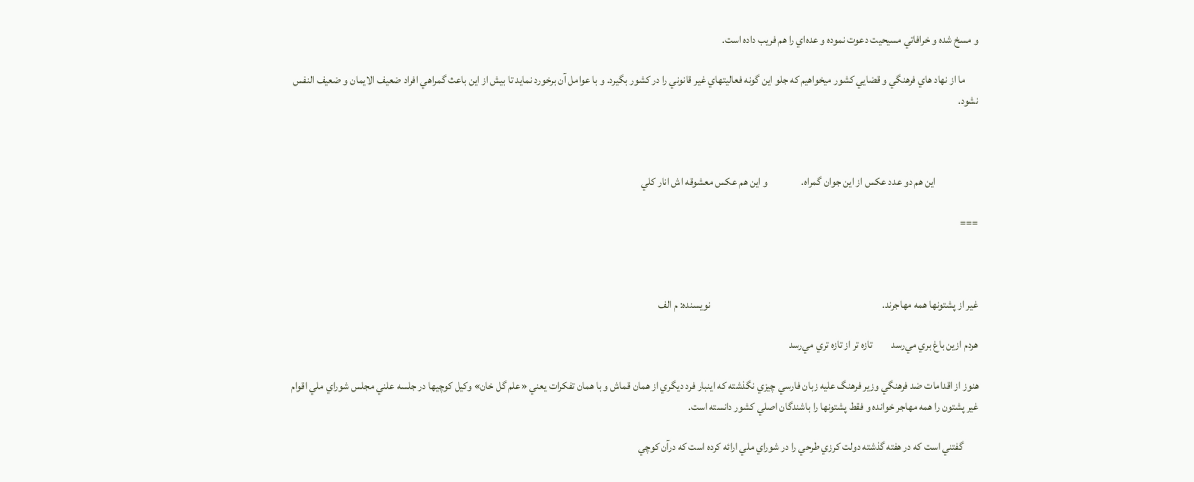و مسخ شده و خرافاتي مسيحيت دعوت نموده و عده‌اي را هم فريب داده است.

      ما از نهاد هاي فرهنگي و قضايي كشور ميخواهيم كه جلو اين گونه فعاليتهاي غير قانوني را در كشور بگيرد. و با عوامل آن برخورد نمايد تا بيش از اين باعث گمراهي افراد ضعيف الايمان و ضعيف النفس نشود.



                    اين هم دو عدد عكس از اين جوان گمراه.                و اين هم عكس معشوقه اش انار كلي

===



غير از پشتونها همه مهاجرند.                                                                                 نويسنده: م الف

هردم ازين باغ بري مي‌رسد         تازه تر از تازه تري مي‌رسد

هنوز از اقدامات ضد فرهنگي وزير فرهنگ عليه زبان فارسي چيزي نگذشته كه اينبار فرد ديگري از همان قماش و با همان تفكرات يعني «علم گل خان» وكيل كوچيها در جلسه علني مجلس شوراي ملي اقوام غير پشتون را همه مهاجر خوانده و فقط پشتونها را باشندگان اصلي كشور دانسته است.

       گفتني است كه در هفته گذشته دولت كرزي طرحي را در شوراي ملي ارائه كرده است كه درآن كوچي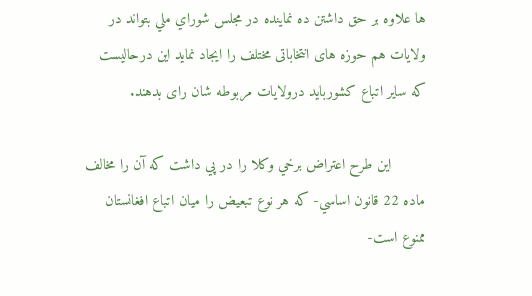ها علاوه بر حق داشتن ده نماينده در مجلس شوراي ملي بتواند در ولايات هم حوزه های انتخاباتی مختلف را ایجاد نماید این درحالیست که سایر اتباع کشورباید درولایات مربوطه شان رای بدهند.

        اين طرح اعتراض برخي وكلا را در پي داشت كه آن را مخالف ماده 22 قانون اساسي- كه هر نوع تبعيض را ميان اتباع افغانستان ممنوع است-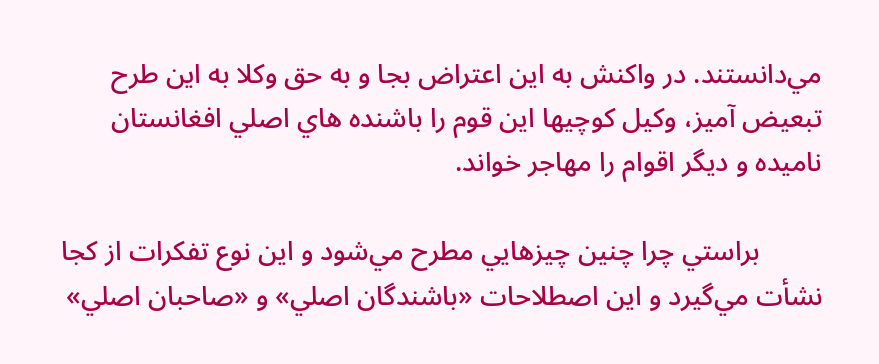مي‌دانستند. در واكنش به اين اعتراض بجا و به حق وكلا به اين طرح تبعيض آميز، وكيل كوچيها اين قوم را باشنده هاي اصلي افغانستان ناميده و ديگر اقوام را مهاجر خواند.

         براستي چرا چنين چيزهايي مطرح مي‌شود و اين نوع تفكرات از كجا نشأت مي‌گيرد و اين اصطلاحات «باشندگان اصلي» و «صاحبان اصلي»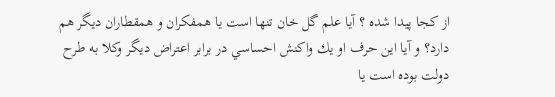از كجا پيدا شده ؟ آيا علم گل خان تنها است يا همفكران و همقطاران ديگر هم دارد؟ و آيا اين حرف او يك واكنش احساسي در برابر اعتراض ديگر وكلا به طرح دولت بوده است يا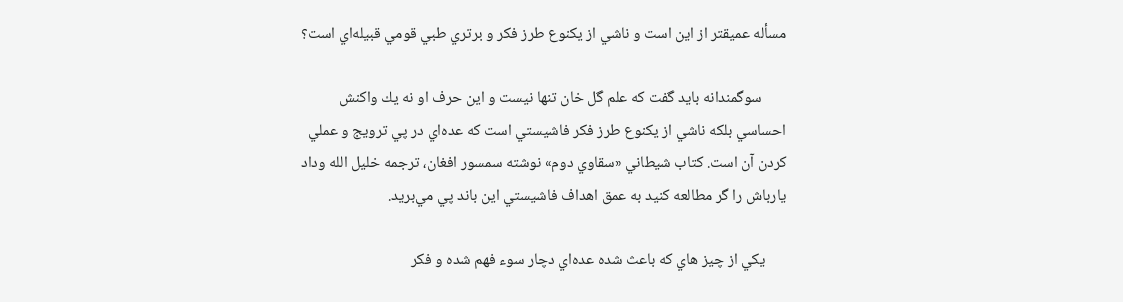مسأله عميقتر از اين است و ناشي از يكنوع طرز فكر و برتري طبي قومي قبيله‌اي است؟

       سوگمندانه بايد گفت كه علم گل خان تنها نيست و اين حرف او نه يك واكنش احساسي بلكه ناشي از يكنوع طرز فكر فاشيستي است كه عده‌اي در پي ترويج و عملي كردن آن است. كتاب شيطاني «سقاوي دوم» نوشته سمسور افغان، ترجمه خليل الله وداد يارباش را گر مطالعه كنيد به عمق اهداف فاشيستي اين باند پي مي‌بريد.

      يكي از چيز هاي كه باعث شده عده‌اي دچار سوء فهم شده و فكر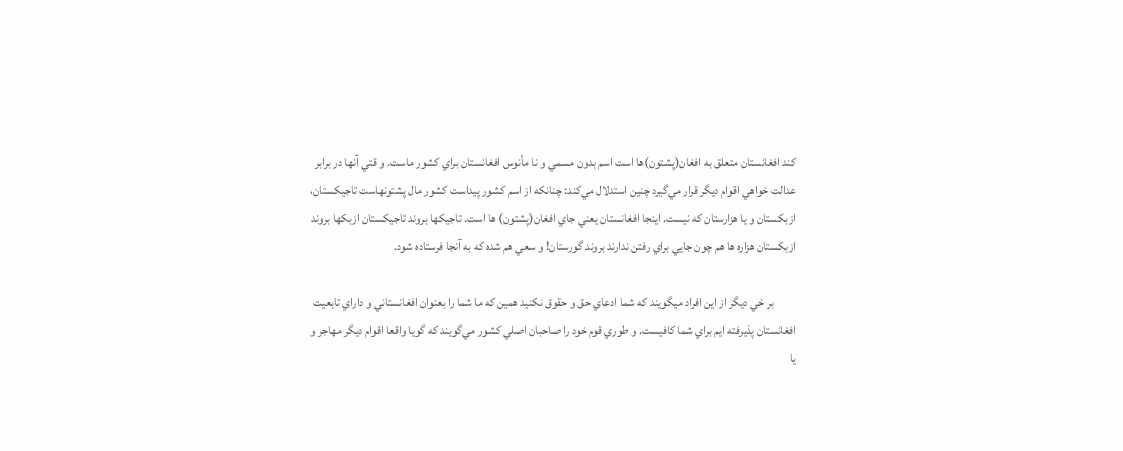كند افغانستان متعلق به افغان(پشتون)ها است اسم بدون مسمي و نا مأنوس افغانستان براي كشور ماست. و قتي آنها در برابر عدالت خواهي اقوام ديگر قرار مي‌گيرد چنين استدلال مي‌كند: چنانكه از اسم كشور پيداست كشور مال پشتونهاست تاجيكستان، ازبكستان و يا هزارستان كه نيست. اينجا افغانستان يعني جاي افغان(پشتون) ها است. تاجيكها بروند تاجيكستان ازبكها بروند ازبكستان هزاره ها هم چون جايي براي رفتن ندارند بروند گورستان! و سعي هم شده كه به آنجا فرستاده شود.

         بر خي ديگر از اين افراد ميگويند كه شما ادعاي حق و حقوق نكنيد همين كه ما شما را بعنوان افغانستاني و داراي تابعيت افغانستان پذيرفته ايم براي شما كافيست. و طوري قوم خود را صاحبان اصلي كشور مي‌گويند كه گويا واقعا اقوام ديگر مهاجر و يا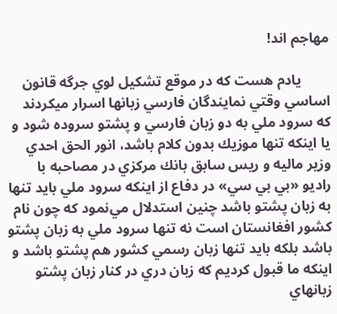مهاجم اند!

        يادم هست كه در موقع تشكيل لوي جرگه قانون اساسي وقتي نمايندگان فارسي زبانها اسرار ميكردند كه سرود ملي به دو زبان فارسي و پشتو سروده شود و يا اينكه تنها موزيك بدون كلام باشد، انور الحق احدي وزير ماليه و ريس سابق بانك مركزي در مصاحبه با راديو «بي بي سي» در دفاع از اينكه سرود ملي بايد تنها به زبان پشتو باشد چنين استدلال مي‌نمود كه چون نام كشور افغانستان است نه تنها سرود ملي به زبان پشتو باشد بلكه بايد تنها زبان رسمي كشور هم پشتو باشد و اينكه ما قبول كرديم كه زبان دري در كنار زبان پشتو زبانهاي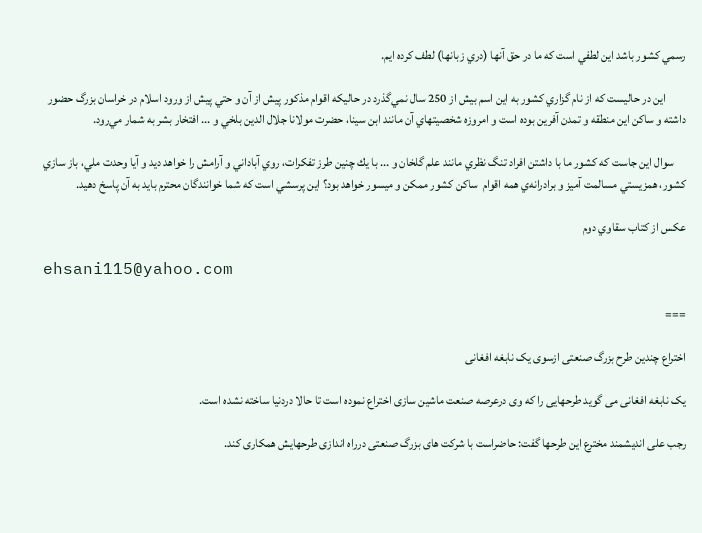رسمي كشور باشد اين لطفي است كه ما در حق آنها (دري زبانها) لطف كرده ايم.

        اين در حاليست كه از نام گزاري كشور به اين اسم بيش از 250 سال نمي‌گذرد در حاليكه اقوام مذكور پيش از آن و حتي‌ پيش از ورود اسلام در خراسان بزرگ حضور داشته و ساكن اين منطقه و تمدن آفرين بوده است و امروزه شخصيتهاي آن مانند ابن سينا، حضرت مولانا جلال الدين بلخي و ... افتخار بشر به شمار مي‌رود.

     سوال اين جاست كه كشور ما با داشتن افراد تنگ نظري مانند علم گلخان و ... با يك چنين طرز تفكرات، روي آباداني و آرامش را خواهد ديد و آيا وحدت ملي، باز سازي كشور، همزيستي مسالمت آميز و برادرانه‌ي همه اقوام  ساكن كشور ممكن و ميسور خواهد بود؟ اين پرسشي است كه شما خوانندگان محترم بايد به آن پاسخ دهيد.

عكس از كتاب سقاوي دوم

ehsani115@yahoo.com

===

اختراع چندین طرح بزرگ صنعتی ازسوی یک نابغه افغانی

یک نابغه افغانی می گوید طرحهایی را که وی درعرصه صنعت ماشین سازی اختراع نموده است تا حالا دردنیا ساخته نشده است.

رجب علی اندیشمند مخترع این طرحها گفت: حاضراست با شرکت های بزرگ صنعتی درراه اندازی طرحهایش همکاری کند.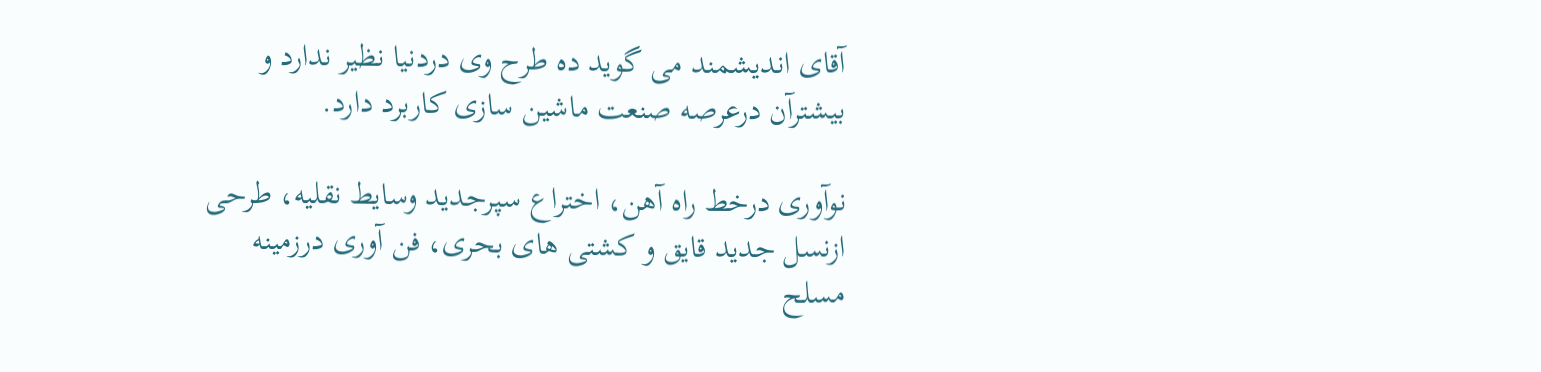آقای اندیشمند می گوید ده طرح وی دردنیا نظیر ندارد و بیشترآن درعرصه صنعت ماشین سازی کاربرد دارد.

نوآوری درخط راه آهن، اختراع سپرجدید وسایط نقلیه، طرحی ازنسل جدید قایق و کشتی های بحری، فن آوری درزمینه مسلح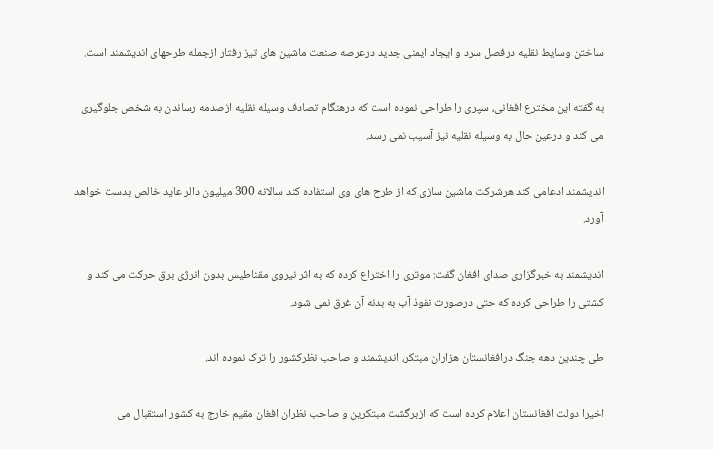ساختن وسایط نقلیه درفصل سرد و ایجاد ایمنی جدید درعرصه صنعت ماشین های تیز رفتار ازجمله طرحهای اندیشمند است.

به گفته این مخترع افغانی، سپری را طراحی نموده است که درهنگام تصادف وسیله نقلیه ازصدمه رساندن به شخص جلوگیری می کند و درعین حال به وسیله نقلیه نیز آسیب نمی رسد.

اندیشمند ادعامی کند هرشرکت ماشین سازی که از طرح های وی استفاده کند سالانه 300 میلیون دالر عاید خالص بدست خواهد آورد.

اندیشمند به خبرگزاری صدای افغان گفت: موتری را اختراع کرده که به اثر نیروی مقناطیس بدون انرژی برق حرکت می کند و کشتی را طراحی کرده که حتی درصورت نفوذ آب به بدنه آن غرق نمی شود.

طی چندین دهه جنگ درافغانستان هزاران مبتکر، اندیشمند و صاحب نظرکشور را ترک نموده اند.

اخیرا دولت افغانستان اعلام کرده است که ازبرگشت مبتکرین و صاحب نظران افغان مقیم خارج به کشور استقبال می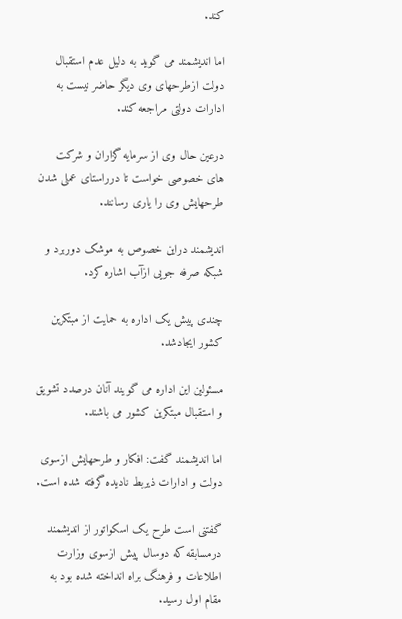کند.

اما اندیشمند می گوید به دلیل عدم استقبال دولت ازطرحهای وی دیگر حاضر نیست به ادارات دولتی مراجعه کند.

درعین حال وی از سرمایه گزاران و شرکت های خصوصی خواست تا درراستای عملی شدن طرحهایش وی را یاری رسانند.

اندیشمند دراین خصوص به موشک دوربرد و شبکه صرفه جویی ازآب اشاره کرد.

چندی پیش یک اداره به حمایت از مبتکرین کشور ایجادشد.

مسئولین این اداره می گویند آنان درصدد تشویق و استقبال مبتکرین کشور می باشند.

اما اندیشمند گفت: افکار و طرحهایش ازسوی دولت و ادارات ذیربط نادیده گرفته شده است.

گفتنی است طرح یک اسکواتور از اندیشمند درمسابقه که دوسال پیش ازسوی وزارت اطلاعات و فرهنگ براه انداخته شده بود به مقام اول رسید.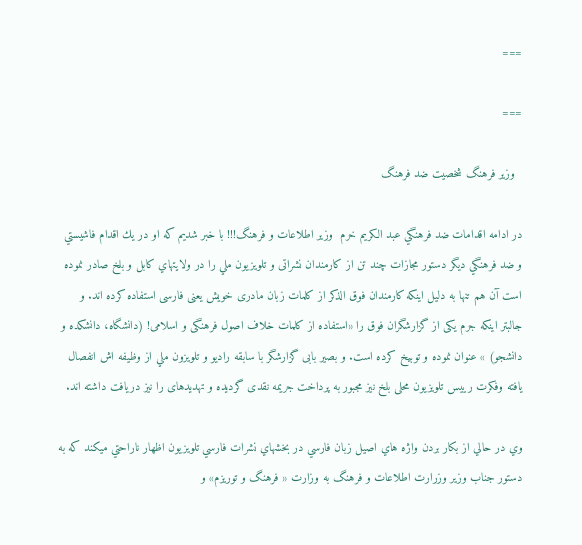===

===

  وزير فرهنگ شخصيت ضد فرهنگ

در ادامه اقدامات ضد فرهنگي عبد الكريم خرم  وزير اطلاعات و فرهنگ!!! با خبر شديم كه او در يك اقدام فاشيستي و ضد فرهنگي ديگر دستور مجازات چند تن از کارمندان نشراتی و تلويزيون ملي را در ولایتهاي كابل و بلخ صادر نموده است آن هم تنها به دلیل اینکه کارمندان فوق الذکر از کلمات زبان مادری خویش یعنی فارسی استفاده کرده اند. و جالبتر اینکه جرم یکی از گزارشگران فوق را «استفاده از کلمات خلاف اصول فرهنگی و اسلامی! (دانشگاه، دانشکده و دانشجو) » عنوان نموده و توبيخ كرده است. و بصير بابی گزارشگر با سابقه راديو و تلويزون ملي از وظیفه اش انفصال یافته وفکرت رییس تلویزیون محلی بلخ نیز مجبور به پرداخت جریمه نقدی گردیده و تهدیدهای را نیز دریافت داشته اند.

وي در حالي از بكار بردن واژه هاي اصيل زبان فارسي در بخشهاي نشرات فارسي تلويزيون اظهار ناراحتي ميكند كه به دستور جناب وزير وزرارت ‌‌اطلاعات و فرهنگ به وزارت « فرهنگ و توريزم» و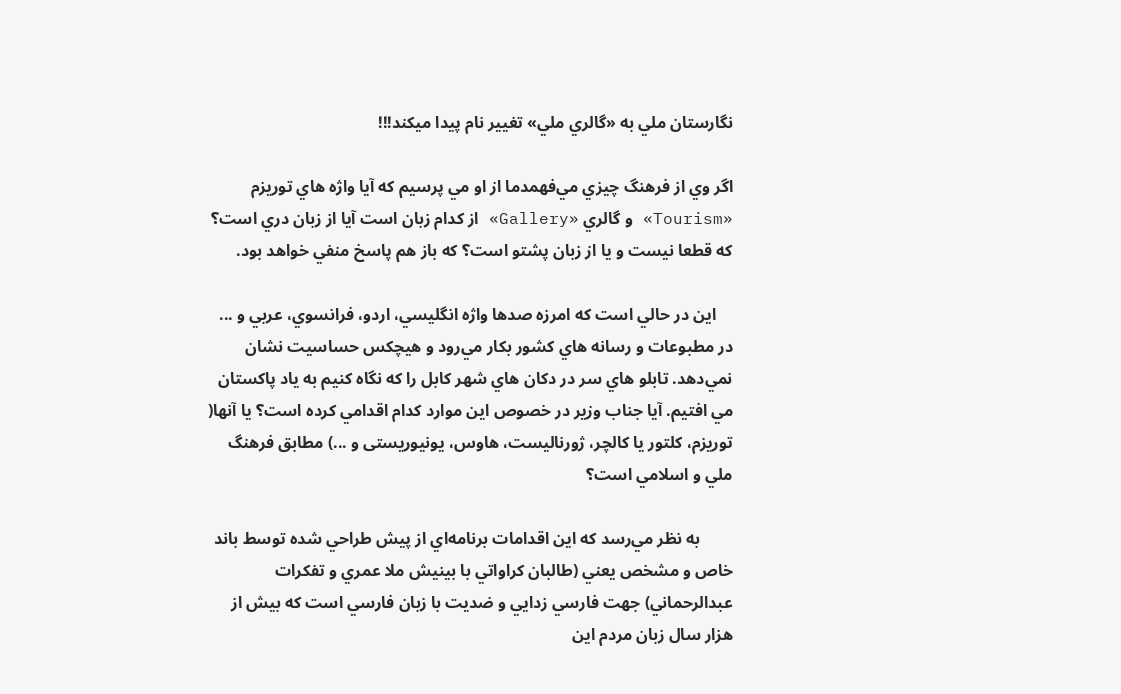نگارستان ملي به «گالري ملي» تغيير نام پيدا ميكند!!!

اگر وي از فرهنگ چيزي مي‌فهمدما از او مي پرسيم كه آيا واژه هاي توريزم «Tourism» و گالري «Gallery» از كدام زبان است آيا از زبان دري است؟ كه قطعا نيست و يا از زبان پشتو است؟ كه باز هم پاسخ منفي خواهد بود.

    اين در حالي است كه امرزه صدها واژه انگليسي، اردو، فرانسوي، عربي و ... در مطبوعات و رسانه هاي كشور بكار مي‌رود و هيچكس حساسيت نشان نمي‌‌دهد. تابلو هاي سر در دكان هاي شهر كابل را كه نگاه كنيم به ياد پاكستان مي افتيم. آيا جناب وزير در خصوص اين موارد كدام اقدامي كرده است؟ يا آنها( توریزم، کلتور یا کالچر، ژورنالیست، هاوس، یونیوریستی و ...) مطابق فرهنگ ملي و اسلامي است؟

        به نظر مي‌رسد كه اين اقدامات برنامه‌اي از پيش طراحي شده توسط باند خاص و مشخص يعني (طالبان كراواتي با بينيش ملا عمري و تفكرات عبدالرحماني) جهت فارسي زدايي و ضديت با زبان فارسي است كه بيش از هزار سال زبان مردم اين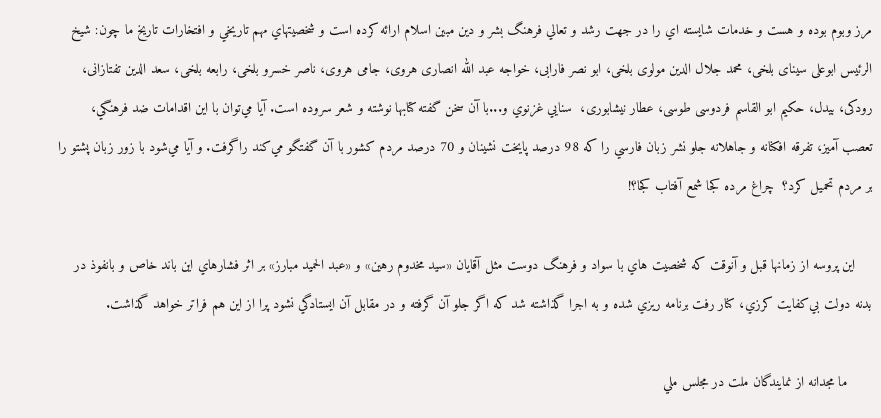مرز وبوم بوده و هست و خدمات شايسته اي را در جهت رشد و تعالي فرهنگ بشر و دين مبين اسلام ارائه كرده است و شخصيتهاي مهم تاريخي و افتخارات تاريخ ما چون: شیخ الرئیس ابوعلی سینای بلخی، محمد جلال الدین مولوی بلخی، ابو نصر فارابی، خواجه عبد الله انصاری هروی، جامی هروی، ناصر خسرو بلخی، رابعه بلخی، سعد الدین تفتازانی، رودکی، بیدل، حکیم ابو القاسم فردوسی طوسی، عطار نیشابوری،  سنايي غزنوي و...با آن سخن گفته كتابها نوشته و شعر سروده است. آيا مي‌توان با اين اقدامات ضد فرهنگي، تعصب آميز، تفرقه افكنانه و جاهلانه جلو نشر زبان فارسي را كه 98 درصد پايخت نشينان و 70 درصد مردم كشور با آن گفتگو مي‌كند راگرفت. و آيا مي‌شود با زور زبان پشتو را بر مردم تحميل كرد؟  چراغ مرده كجا شمع آفتاب كجا؟!

    اين پروسه از زمانها قبل و آنوقت كه شخصيت هاي با سواد و فرهنگ دوست مثل آقايان «سيد مخدوم رهين» و «عبد الحميد مبارز» بر اثر فشارهاي اين باند خاص و بانفوذ در بدنه دولت بي‌كفايت كرزي، كنار رفت برنامه ريزي شده و به اجرا گذاشته شد كه اگر جلو آن گرفته و در مقابل آن ايستادگي نشود پرا از اين هم فراتر خواهد گذاشت.

      ما مجدانه از نمايندگان ملت در مجلس ملي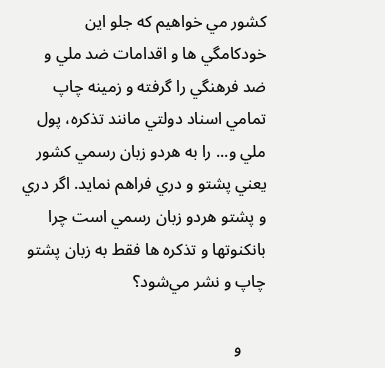كشور مي خواهيم كه جلو اين خودكامگي ها و اقدامات ضد ملي و ضد فرهنگي را گرفته و زمينه چاپ تمامي اسناد دولتي مانند تذكره، پول ملي و... را به هردو زبان رسمي كشور يعني پشتو و دري فراهم نمايد. اگر دري و پشتو هردو زبان رسمي است چرا بانكنوتها و تذكره ها فقط به زبان پشتو چاپ و نشر مي‌شود؟

      و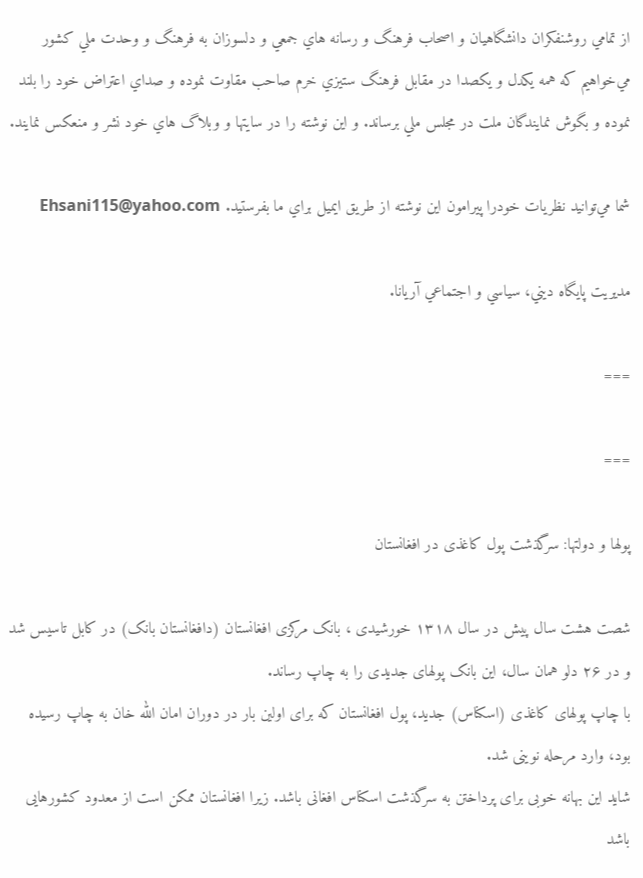از تمامي روشنفكران دانشگاهيان و اصحاب فرهنگ و رسانه هاي جمعي و دلسوزان به فرهنگ و وحدت ملي كشور مي‌خواهيم كه همه يكدل و يكصدا در مقابل فرهنگ ستيزي خرم صاحب مقاوت نموده و صداي اعتراض خود را بلند نموده و بگوش نمايندگان ملت در مجلس ملي برساند. و اين نوشته را در سايتها و وبلاگ هاي خود نشر و منعكس نمايند.

شما مي‌توانيد نظريات خودرا پيرامون اين نوشته از طريق ايميل براي ما بفرستيد. Ehsani115@yahoo.com

مديريت پايگاه ديني، سياسي و اجتماعي آريانا.

===

===

پولها و دولتها: سرگذشت پول کاغذی در افغانستان

شصت هشت سال پیش در سال ۱۳۱۸ خورشیدی ، بانک مرکزی افغانستان (دافغانستان بانک) در کابل تاسیس شد و در ۲۶ دلو همان سال، این بانک پولهای جدیدی را به چاپ رساند.
با چاپ پولهای کاغذی (اسکناس) جديد، پول افغانستان که برای اولین بار در دوران امان الله خان به چاپ رسیده بود، وارد مرحله نوینی شد.
شايد اين بهانه خوبی برای پرداختن به سرگذشت اسکناس افغانی باشد. زيرا افغانستان ممکن است از معدود کشورهايی باشد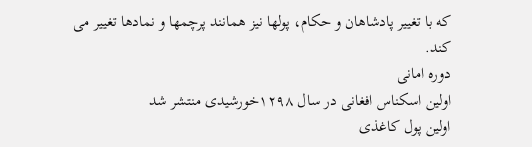که با تغيير پادشاهان و حکام، پولها نيز همانند پرچمها و نمادها تغيير می کند.
دوره امانی
اولين اسکناس افغانی در سال ۱۲۹۸خورشیدی منتشر شد
اولین پول کاغذی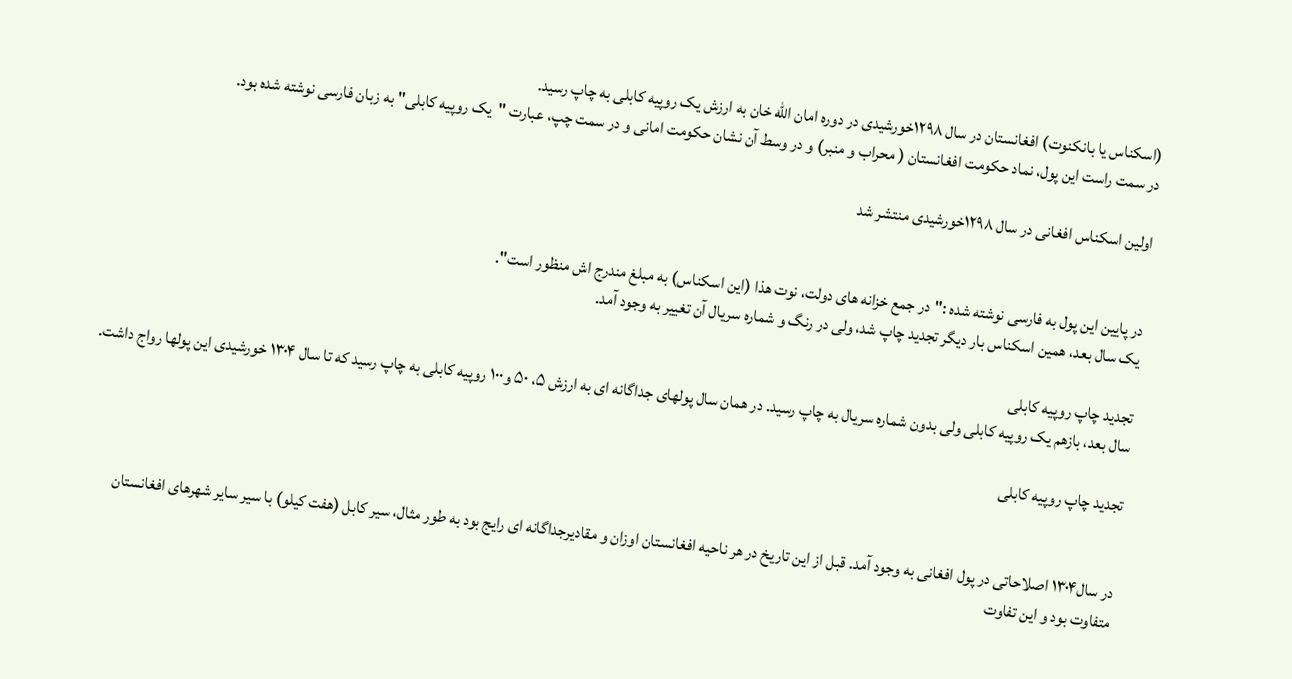(اسکناس يا بانکنوت) افغانستان در سال ۱۲۹۸خورشیدی در دوره امان الله خان به ارزش یک روپیه کابلی به چاپ رسید.
در سمت راست این پول، نماد حکومت افغانستان ( محراب و منبر) و در وسط آن نشان حکومت امانی و در سمت چپ، عبارت "یک روپیه کابلی" به زبان فارسی نوشته شده بود.

اولين اسکناس افغانی در سال ۱۲۹۸خورشیدی منتشر شد


در پایین این پول به فارسی نوشته شده :"در جمع خزانه های دولت، نوت هذا (اين اسکناس) به مبلغ مندرج اش منظور است".
یک سال بعد، همین اسکناس بار ديگر تجدید چاپ شد، ولی در رنگ و شماره سریال آن تغيیر به وجود آمد.

تجديد چاپ روپيه کابلی
سال بعد، بازهم یک روپیه کابلی ولی بدون شماره سریال به چاپ رسید. در همان سال پولهای جداگانه ای به ارزش ۵، ۵۰ و۱۰۰ روپیه کابلی به چاپ رسید که تا سال ۱۳۰۴ خورشیدی این پولها رواج داشت.

تجديد چاپ روپيه کابلی


در سال۱۳۰۴ اصلاحاتی در پول افغانی به وجود آمد. قبل از این تاریخ در هر ناحیه افغانستان اوزان و مقادیرجداگانه ای رايج بود به طور مثال، سیر کابل (هفت کيلو) با سیر سایر شهرهای افغانستان متفاوت بود و این تفاوت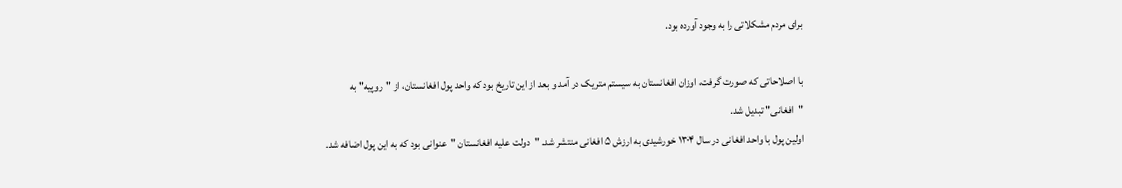برای مردم مشکلاتی را به وجود آورده بود.

با اصلاحاتی که صورت گرفت، اوزان افغانستان به سیستم متریک در آمد و بعد از این تاریخ بود که واحد پول افغانستان، از "روپیه" به "افغانی" تبدیل شد.
اولین پول با واحد افغانی در سال ۱۳۰۴ خورشیدی به ارزش ۵ افغانی منتشر شد. "دولت علیه افغانستان "عنوانی بود که به اين پول اضافه شد.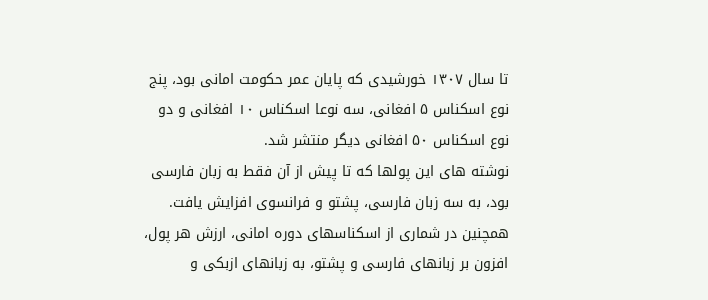تا سال ۱۳۰۷ خورشیدی که پایان عمر حکومت امانی بود، پنج نوع اسکناس ۵ افغانی، سه نوعا اسکناس ۱۰ افغانی و دو نوع اسکناس ۵۰ افغانی دیگر منتشر شد.
نوشته های اين پولها که تا پيش از آن فقط به زبان فارسی بود، به سه زبان فارسی، پشتو و فرانسوی افزايش يافت.
همچنين در شماری از اسکناسهای دوره امانی، ارزش هر پول، افزون بر زبانهای فارسی و پشتو، به زبانهای ازبکی و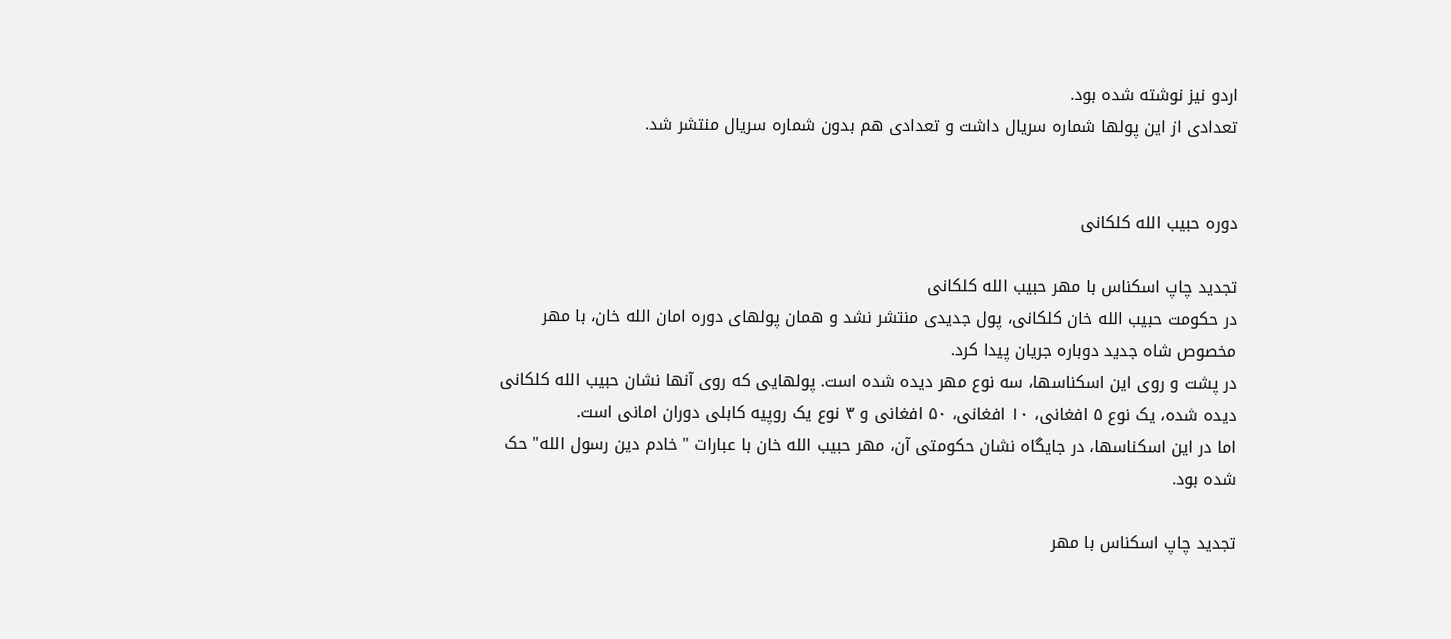اردو نيز نوشته شده بود.
تعدادی از این پولها شماره سریال داشت و تعدادی هم بدون شماره سریال منتشر شد.


دوره حبیب الله کلکانی

تجديد چاپ اسکناس با مهر حبيب الله کلکانی
در حکومت حبیب الله خان کلکانی، پول جدیدی منتشر نشد و همان پولهای دوره امان الله خان، با مهر مخصوص شاه جدید دوباره جریان پیدا کرد.
در پشت و روی این اسکناسها، سه نوع مهر دیده شده است. پولهايی که روی آنها نشان حبیب الله کلکانی دیده شده، يک نوع ۵ افغانی، ۱۰ افغانی، ۵۰ افغانی و ۳ نوع یک روپیه کابلی دوران امانی است.
اما در اين اسکناسها، در جايگاه نشان حکومتی آن، مهر حبيب الله خان با عبارات "خادم دين رسول الله" حک شده بود.

تجديد چاپ اسکناس با مهر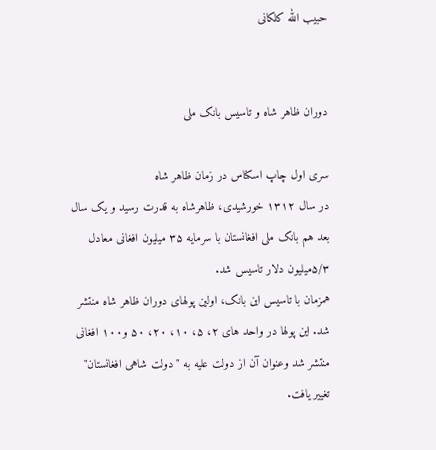حبيب الله کلکانی


دوران ظاهر شاه و تاسيس بانک ملی

سری اول چاپ اسکناس در زمان ظاهر شاه
در سال ۱۳۱۲ خورشیدی، ظاهرشاه به قدرت رسید و یک سال بعد هم بانک ملی افغانستان با سرمایه ۳۵ ميلیون افغانی معادل ۵/۳ميلیون دلار تاسیس شد.
همزمان با تاسیس این بانک، اولین پولهای دوران ظاهر شاه منتشر شد. این پولها در واحد های ۲، ۵، ۱۰، ۲۰، ۵۰ و۱۰۰ افغانی منتشر شد وعنوان آن از دولت علیه به "دولت شاهی افغانستان" تغيیر یافت.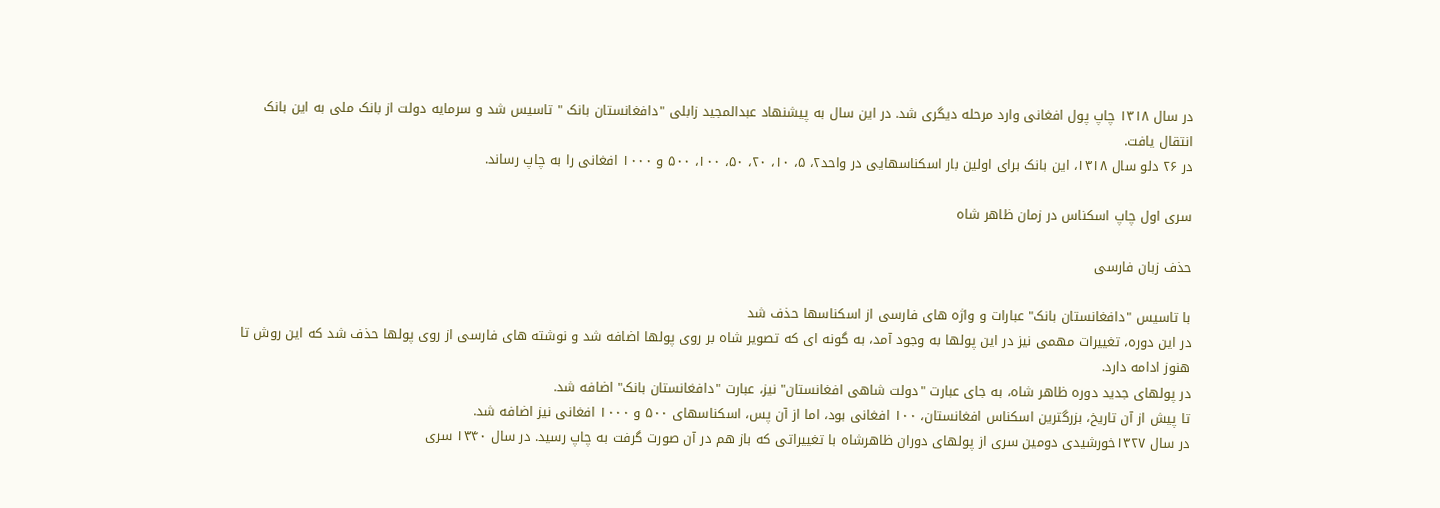در سال ۱۳۱۸ چاپ پول افغانی وارد مرحله ديگری شد. در این سال به پيشنهاد عبدالمجید زابلی "دافغانستان بانک " تاسیس شد و سرمایه دولت از بانک ملی به این بانک انتقال یافت.
در ۲۶ دلو سال ۱۳۱۸، این بانک برای اولین بار اسکناسهايی در واحد۲، ۵، ۱۰، ۲۰، ۵۰، ۱۰۰، ۵۰۰ و ۱۰۰۰ افغانی را به چاپ رساند.

سری اول چاپ اسکناس در زمان ظاهر شاه

حذف زبان فارسی

با تاسيس "دافغانستان بانک" عبارات و واژه های فارسی از اسکناسها حذف شد
در اين دوره، تغيیرات مهمی نیز در این پولها به وجود آمد، به گونه ای که تصویر شاه بر روی پولها اضافه شد و نوشته های فارسی از روی پولها حذف شد که اين روش تا هنوز ادامه دارد.
در پولهای جديد دوره ظاهر شاه، به جای عبارت "دولت شاهی افغانستان" نيز، عبارت "دافغانستان بانک" اضافه شد.
تا پيش از آن تاريخ، بزرگترين اسکناس افغانستان، ۱۰۰ افغانی بود، اما از آن پس، اسکناسهای ۵۰۰ و ۱۰۰۰ افغانی نيز اضافه شد.
در سال ۱۳۲۷خورشیدی دومین سری از پولهای دوران ظاهرشاه با تغيیراتی که باز هم در آن صورت گرفت به چاپ رسید. در سال ۱۳۴۰ سری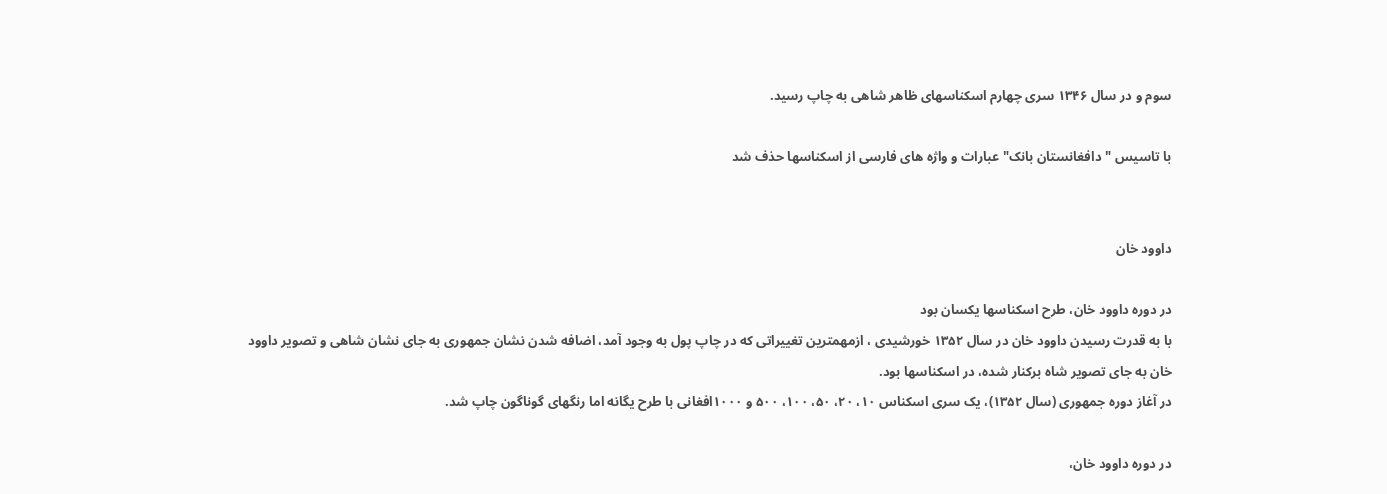سوم و در سال ۱۳۴۶ سری چهارم اسکناسهای ظاهر شاهی به چاپ رسید.

با تاسيس "دافغانستان بانک" عبارات و واژه های فارسی از اسکناسها حذف شد


داوود خان

در دوره داوود خان، طرح اسکناسها يکسان بود
با به قدرت رسیدن داوود خان در سال ۱۳۵۲ خورشیدی ، ازمهمترین تغيیراتی که در چاپ پول به وجود آمد، اضافه شدن نشان جمهوری به جای نشان شاهی و تصویر داوود خان به جای تصوير شاه برکنار شده، در اسکناسها بود.
در آغاز دوره جمهوری (سال ۱۳۵۲)، یک سری اسکناس ۱۰، ۲۰، ۵۰، ۱۰۰، ۵۰۰ و ۱۰۰۰افغانی با طرح يگانه اما رنگهای گوناگون چاپ شد.

در دوره داوود خان،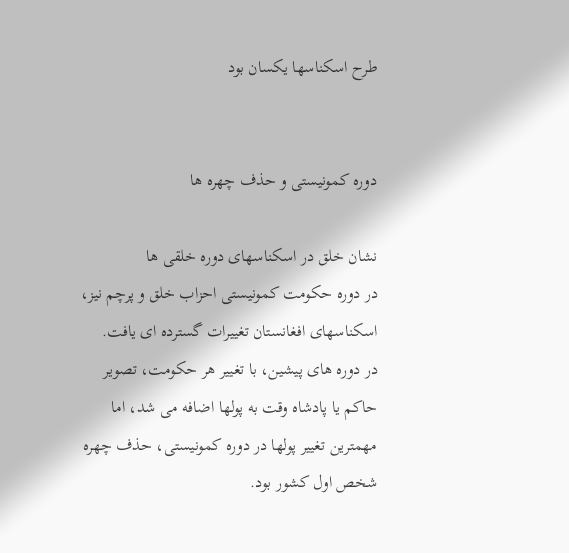طرح اسکناسها يکسان بود


دوره کمونيستی و حذف چهره ها

نشان خلق در اسکناسهای دوره خلقی ها
در دوره حکومت کمونيستی احزاب خلق و پرچم نيز، اسکناسهای افغانستان تغييرات گسترده ای يافت.
در دوره های پيشين، با تغيير هر حکومت، تصوير حاکم يا پادشاه وقت به پولها اضافه می شد، اما مهمترین تغيير پولها در دوره کمونيستی، حذف چهره شخص اول کشور بود.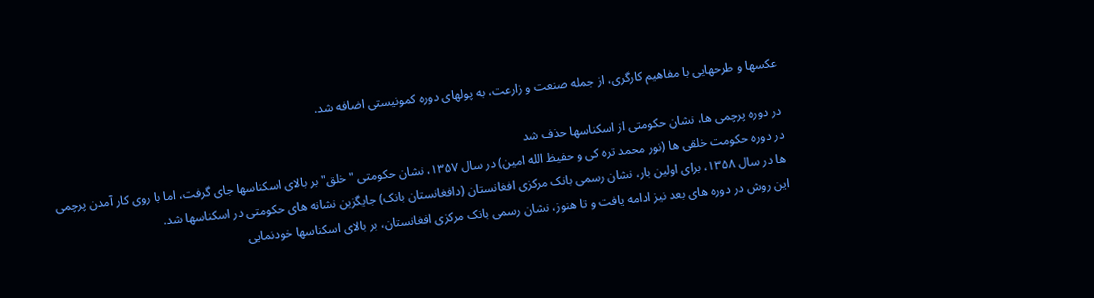عکسها و طرحهايی با مفاهيم کارگری، از جمله صنعت و زارعت، به پولهای دوره کمونيستی اضافه شد.

در دوره پرچمی ها، نشان حکومتی از اسکناسها حذف شد
در دوره حکومت خلقی ها (نور محمد تره کی و حفيظ الله امين) در سال ۱۳۵۷، نشان حکومتی "خلق" بر بالای اسکناسها جای گرفت، اما با روی کار آمدن پرچمی ها در سال ۱۳۵۸، برای اولين بار، نشان رسمی بانک مرکزی افغانستان (دافغانستان بانک) جايگزين نشانه های حکومتی در اسکناسها شد.
اين روش در دوره های بعد نيز ادامه يافت و تا هنوز، نشان رسمی بانک مرکزی افغانستان، بر بالای اسکناسها خودنمايی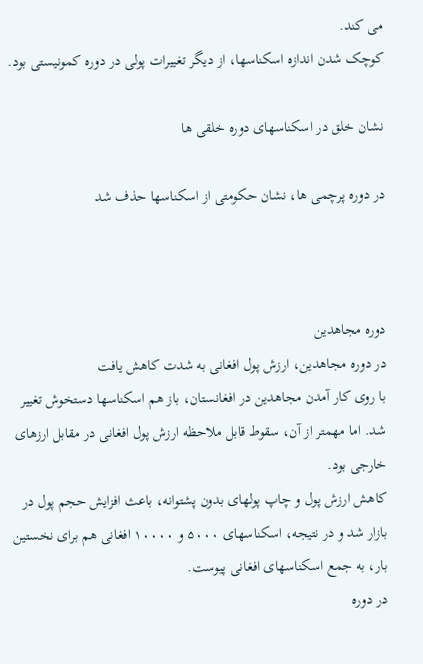می کند.
کوچک شدن اندازه اسکناسها، از ديگر تغييرات پولی در دوره کمونيستی بود.

نشان خلق در اسکناسهای دوره خلقی ها

در دوره پرچمی ها، نشان حکومتی از اسکناسها حذف شد



دوره مجاهدین
در دوره مجاهدين، ارزش پول افغانی به شدت کاهش يافت
با روی کار آمدن مجاهدین در افغانستان، باز هم اسکناسها دستخوش تغيير شد. اما مهمتر از آن، سقوط قابل ملاحظه ارزش پول افغانی در مقابل ارزهای خارجی بود.
کاهش ارزش پول و چاپ پولهای بدون پشتوانه، باعث افزايش حجم پول در بازار شد و در نتيجه، اسکناسهای ۵۰۰۰ و ۱۰۰۰۰ افغانی هم برای نخستين بار، به جمع اسکناسهای افغانی پيوست.
در دوره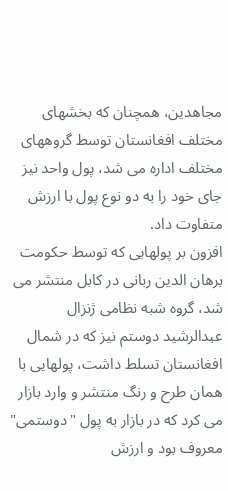مجاهدين، همچنان که بخشهای مختلف افغانستان توسط گروههای مختلف اداره می شد، پول واحد نيز جای خود را به دو نوع پول با ارزش متفاوت داد.
افزون بر پولهايی که توسط حکومت برهان الدين ربانی در کابل منتشر می شد، گروه شبه نظامی ژنزال عبدالرشيد دوستم نيز که در شمال افغانستان تسلط داشت، پولهايی با همان طرح و رنگ منتشر و وارد بازار می کرد که در بازار به پول "دوستمی" معروف بود و ارزش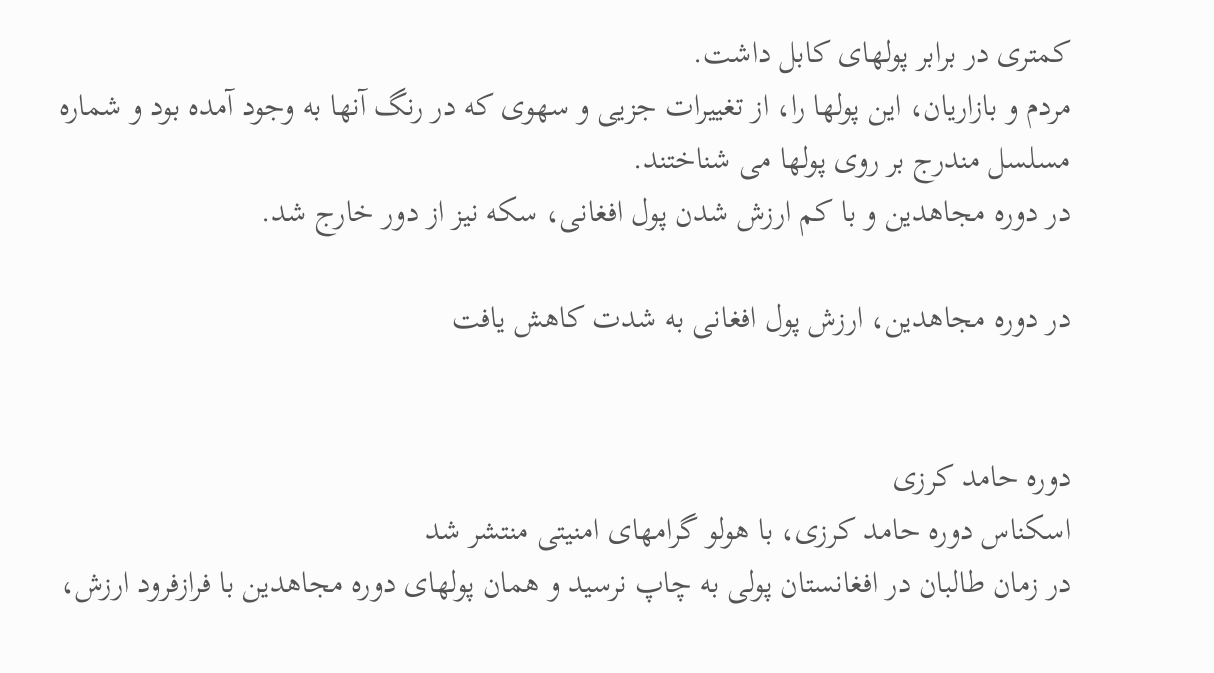کمتری در برابر پولهای کابل داشت.
مردم و بازاريان، اين پولها را، از تغييرات جزيی و سهوی که در رنگ آنها به وجود آمده بود و شماره مسلسل مندرج بر روی پولها می شناختند.
در دوره مجاهدين و با کم ارزش شدن پول افغانی، سکه نيز از دور خارج شد.

در دوره مجاهدين، ارزش پول افغانی به شدت کاهش يافت


دوره حامد کرزی
اسکناس دوره حامد کرزی، با هولو گرامهای امنيتی منتشر شد
در زمان طالبان در افغانستان پولی به چاپ نرسید و همان پولهای دوره مجاهدين با فرازفرود ارزش،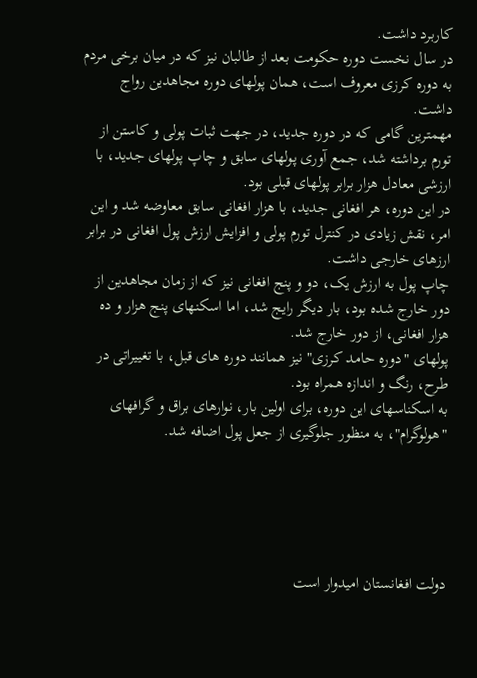کاربرد داشت.
در سال نخست دوره حکومت بعد از طالبان نيز که در ميان برخی مردم به دوره کرزی معروف است، همان پولهای دوره مجاهدين رواج داشت.
مهمترين گامی که در دوره جديد، در جهت ثبات پولی و کاستن از تورم برداشته شد، جمع آوری پولهای سابق و چاپ پولهای جديد، با ارزشی معادل هزار برابر پولهای قبلی بود.
در اين دوره، هر افغانی جديد، با هزار افغانی سابق معاوضه شد و اين امر، نقش زيادی در کنترل تورم پولی و افزايش ارزش پول افغانی در برابر ارزهای خارجی داشت.
چاپ پول به ارزش يک، دو و پنج افغانی نيز که از زمان مجاهدين از دور خارج شده بود، بار ديگر رايج شد، اما اسکنهای پنج هزار و ده هزار افغانی، از دور خارج شد.
پولهای "دوره حامد کرزی" نيز همانند دوره های قبل، با تغييراتی در طرح، رنگ و اندازه همراه بود.
به اسکناسهای اين دوره، برای اولين بار، نوارهای براق و گرافهای "هولوگرام"، به منظور جلوگيری از جعل پول اضافه شد.





دولت افغانستان اميدوار است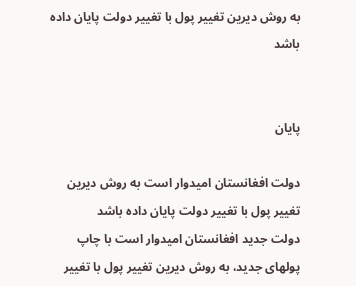به روش ديرين تغيير پول با تغيير دولت پايان داده باشد


پايان

دولت افغانستان اميدوار است به روش ديرين تغيير پول با تغيير دولت پايان داده باشد
دولت جديد افغانستان اميدوار است با چاپ پولهای جديد، به روش ديرين تغيير پول با تغيير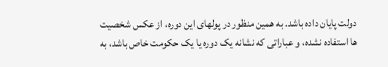دولت پايان داده باشد. به همين منظور در پولهای اين دوره، از عکس شخصيت ها استفاده نشده، و عباراتی که نشانه يک دوره يا يک حکومت خاص باشد، به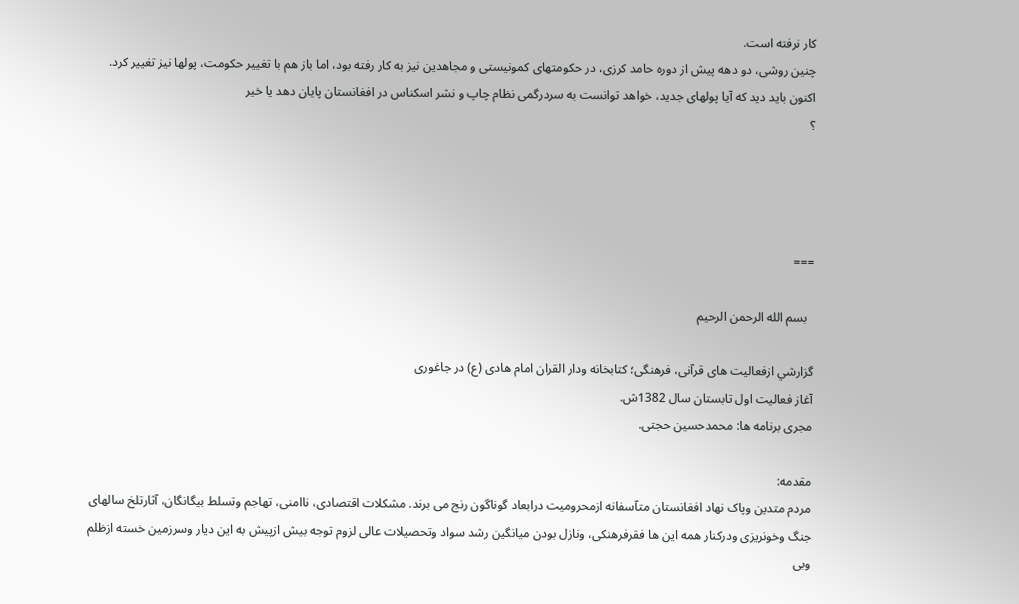کار نرفته است.
چنين روشی، دو دهه پيش از دوره حامد کرزی، در حکومتهای کمونيستی و مجاهدين نيز به کار رفته بود، اما باز هم با تغيير حکومت، پولها نيز تغيير کرد.
اکنون بايد ديد که آيا پولهای جديد، خواهد توانست به سردرگمی نظام چاپ و نشر اسکناس در افغانستان پايان دهد يا خير
؟




===

  بسم الله الرحمن الرحیم

گزارشي ازفعالیت های قرآنی، فرهنگی؛ کتابخانه ودار القران امام هادی (ع) در جاغوری
آغاز فعالیت اول تابستان سال 1382ش.
مجری برنامه ها: محمدحسین حجتی.

مقدمه:
مردم متدین وپاک نهاد افغانستان متآسفانه ازمحرومیت درابعاد گوناگون رنج می برند. مشکلات اقتصادی، ناامنی، تهاجم وتسلط بیگانگان، آثارتلخ سالهای جنگ وخونریزی ودرکنار همه این ها فقرفرهنکی، ونازل بودن میانگین رشد سواد وتحصیلات عالی لزوم توجه بیش ازپیش به این دیار وسرزمین خسته ازظلم وبی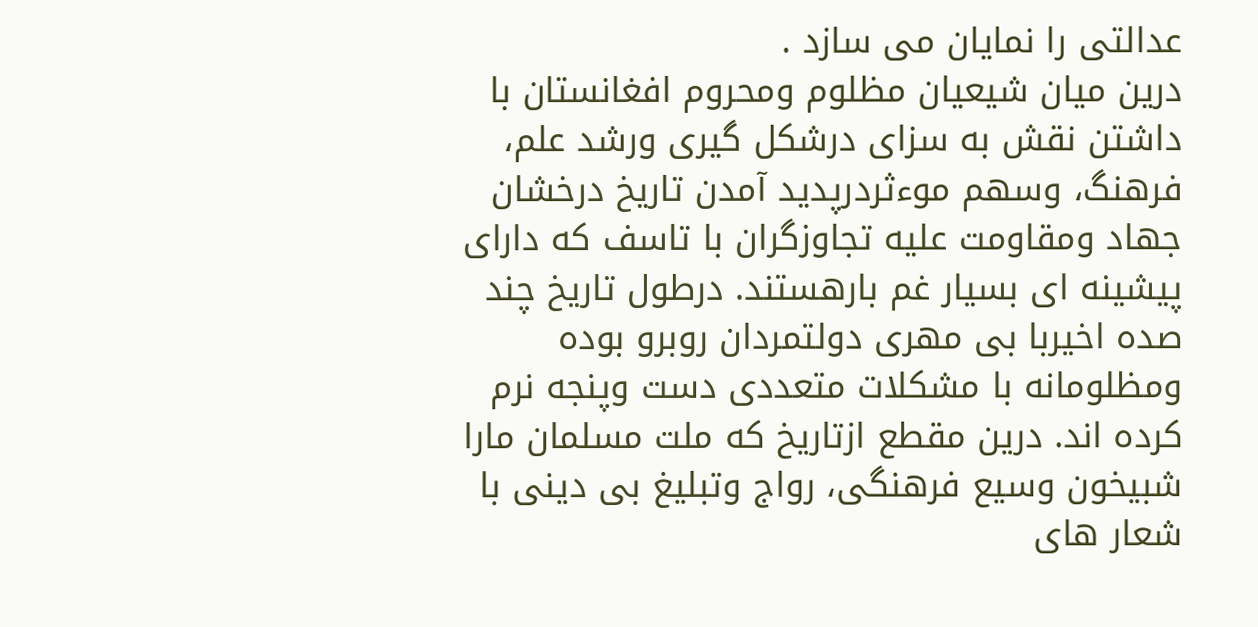عدالتی را نمایان می سازد .
درین میان شیعیان مظلوم ومحروم افغانستان با داشتن نقش به سزای درشکل گیری ورشد علم، فرهنگ، وسهم موءثردرپدید آمدن تاریخ درخشان جهاد ومقاومت علیه تجاوزگران با تاسف که دارای پیشینه ای بسیار غم بارهستند. درطول تاریخ چند صده اخیربا بی مهری دولتمردان روبرو بوده ومظلومانه با مشکلات متعددی دست وپنجه نرم کرده اند. درین مقطع ازتاریخ که ملت مسلمان مارا شبیخون وسیع فرهنگی، رواج وتبلیغ بی دینی با شعار های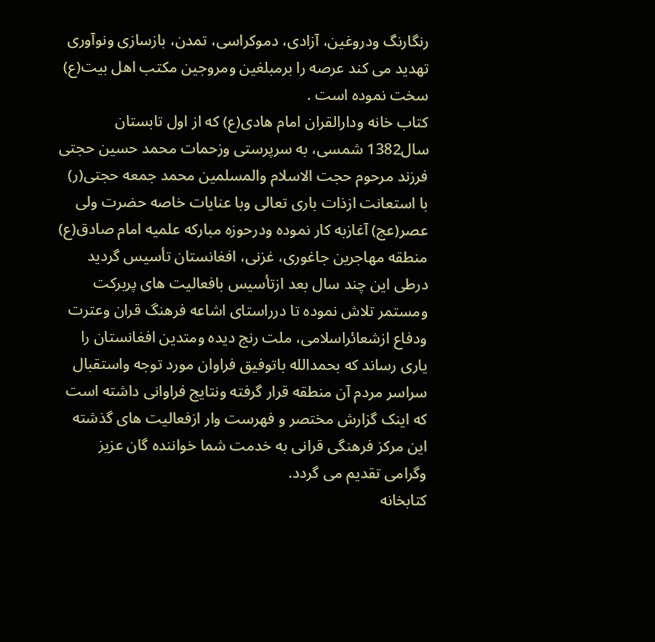رنگارنگ ودروغین، آزادی، دموکراسی، تمدن، بازسازی ونوآوری تهدید می کند عرصه را برمبلغین ومروجین مکتب اهل بیت(ع) سخت نموده است .
کتاب خانه ودارالقران امام هادی(ع) که از اول تابستان سال1382 شمسی، به سرپرستی وزحمات محمد حسین حجتی فرزند مرحوم حجت الاسلام والمسلمین محمد جمعه حجتی(ر) با استعانت ازذات باری تعالی وبا عنایات خاصه حضرت ولی عصر(عج) آغازبه کار نموده ودرحوزه مبارکه علمیه امام صادق(ع) منطقه مهاجرین جاغوری، غزنی، افغانستان تأسیس گردید درطی این چند سال بعد ازتأسیس بافعالیت های پربرکت ومستمر تلاش نموده تا درراستای اشاعه فرهنگ قران وعترت ودفاع ازشعائراسلامی، ملت رنج دیده ومتدین افغانستان را یاری رساند که بحمدالله باتوفیق فراوان مورد توجه واستقبال سراسر مردم آن منطقه قرار گرفته ونتایج فراوانی داشته است که اینک گزارش مختصر و فهرست وار ازفعالیت های گذشته این مرکز فرهنگی قرانی به خدمت شما خواننده گان عزیز وگرامی تقدیم می گردد.
کتابخانه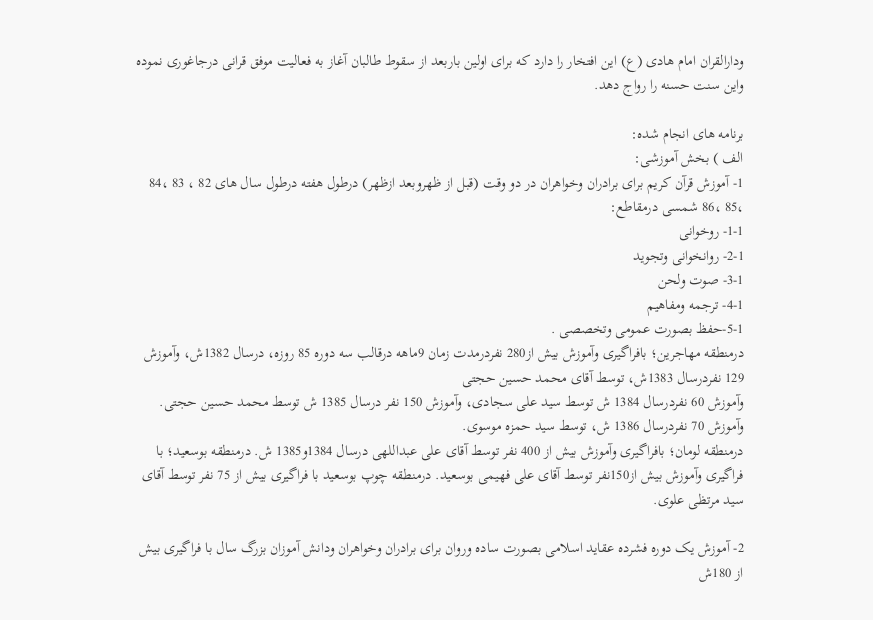ودارالقران امام هادی (ع) این افتخار را دارد که برای اولین باربعد از سقوط طالبان آغاز به فعالیت موفق قرانی درجاغوری نموده واین سنت حسنه را رواج دهد.

برنامه های انجام شده:
الف ) بخش آموزشی:
1- آموزش قرآن کریم برای برادران وخواهران در دو وقت (قبل از ظهروبعد ازظهر) درطول هفته درطول سال های 82 ، 83 ،84 ،85 ،86 شمسی درمقاطع:
1-1- روخوانی
2-1- روانخوانی وتجوید
3-1- صوت ولحن
4-1- ترجمه ومفاهیم
5-1-حفظ بصورت عمومی وتخصصی .
درمنطقه مهاجرین؛ بافراگیری وآموزش بیش از280 نفردرمدت زمان 9ماهه درقالب سه دوره 85 روزه، درسال 1382ش، وآموزش 129 نفردرسال 1383ش، توسط آقای محمد حسین حجتی
وآموزش 60 نفردرسال 1384 ش توسط سید علی سجادی، وآموزش 150 نفر درسال 1385 ش توسط محمد حسین حجتی. وآموزش 70 نفردرسال 1386 ش، توسط سید حمزه موسوی.
درمنطقه لومان؛ بافراگیری وآموزش بیش از 400 نفر توسط آقای علی عبداللهی درسال 1384و1385 ش. درمنطقه بوسعید؛ با فراگیری وآموزش بیش از150نفر توسط آقای علی فهیمی بوسعید. درمنطقه چوپ بوسعید با فراگیری بیش از 75 نفر توسط آقای سید مرتظی علوی.

2- آموزش یک دوره فشرده عقاید اسلامی بصورت ساده وروان برای برادران وخواهران ودانش آموزان بزرگ سال با فراگیری بیش از 180ش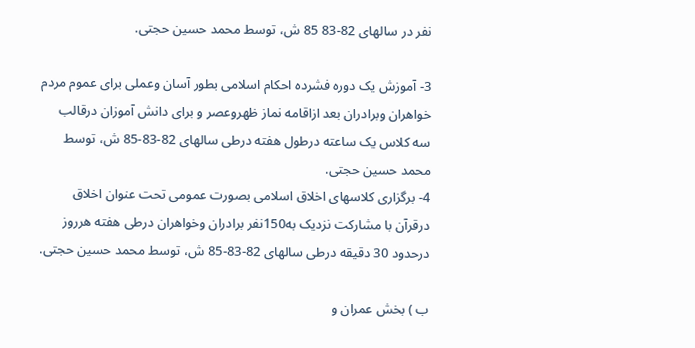نفر در سالهای 82-83 85 ش، توسط محمد حسین حجتی.

3- آموزش یک دوره فشرده احکام اسلامی بطور آسان وعملی برای عموم مردم خواهران وبرادران بعد ازاقامه نماز ظهروعصر و برای دانش آموزان درقالب سه کلاس یک ساعته درطول هفته درطی سالهای 82-83-85 ش، توسط محمد حسین حجتی.
4- برگزاری کلاسهای اخلاق اسلامی بصورت عمومی تحت عنوان اخلاق درقرآن با مشارکت نزدیک به150نفر برادران وخواهران درطی هفته هرروز درحدود 30 دقیقه درطی سالهای 82-83-85 ش، توسط محمد حسین حجتی.

ب ) بخش عمران و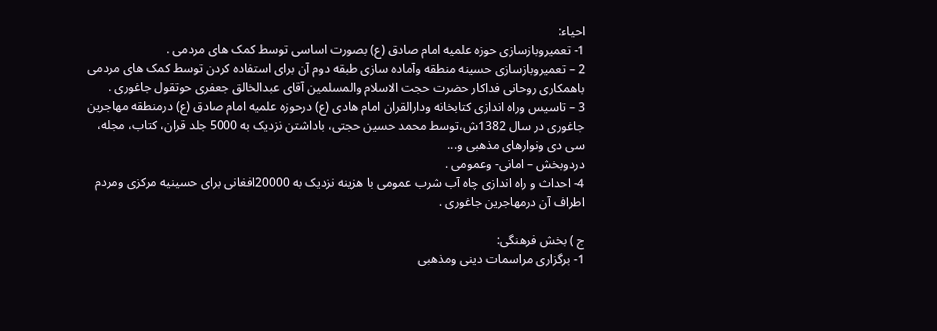احیاء:
1- تعمیروبازسازی حوزه علمیه امام صادق (ع) بصورت اساسی توسط کمک های مردمی .
2 – تعمیروبازسازی حسینه منطقه وآماده سازی طبقه دوم آن برای استفاده کردن توسط کمک های مردمی باهمکاری روحانی فداکار حضرت حجت الاسلام والمسلمین آقای عبدالخالق جعفری حوتقول جاغوری .
3 – تاسیس وراه اندازی کتابخانه ودارالقران امام هادی (ع) درحوزه علمیه امام صادق (ع) درمنطقه مهاجرین جاغوری در سال 1382ش،توسط محمد حسین حجتی، باداشتن نزدیک به 5000 جلد قران، کتاب، مجله، سی دی ونوارهای مذهبی و...
دردوبخش – امانی- وعمومی .
4- احداث و راه اندازی چاه آب شرب عمومی با هزینه نزدیک به 20000افغانی برای حسینیه مرکزی ومردم اطراف آن درمهاجرین جاغوری .

ج ) بخش فرهنگی:
1- برگزاری مراسمات دینی ومذهبی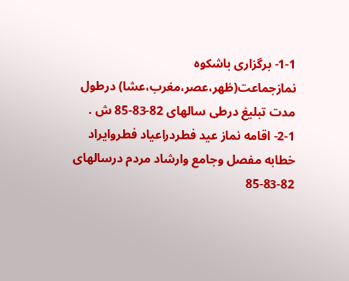1-1- برگزاری باشکوه نمازجماعت(ظهر،عصر،مغرب،عشا) درطول مدت تبلیغ درطی سالهای 82-83-85 ش .
2-1- اقامه نماز عید فطردراعیاد فطروایراد خطابه مفصل وجامع وارشاد مردم درسالهای 82-83-85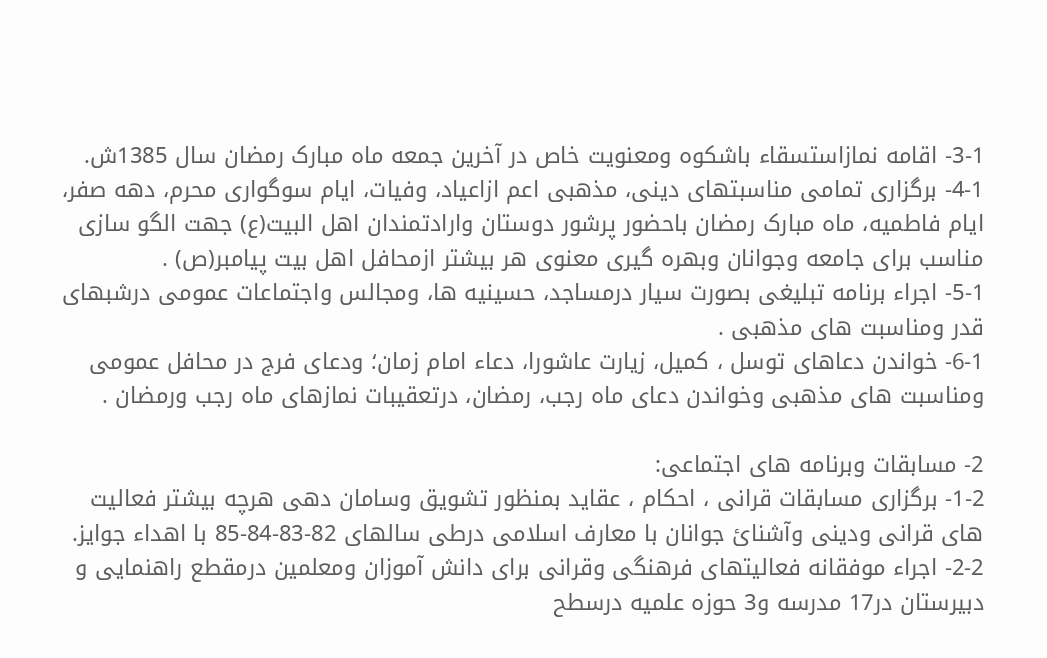3-1- اقامه نمازاستسقاء باشکوه ومعنویت خاص در آخرین جمعه ماه مبارک رمضان سال 1385ش.
4-1- برگزاری تمامی مناسبتهای دینی، مذهبی اعم ازاعیاد، وفیات، ایام سوگواری محرم، دهه صفر، ایام فاطمیه، ماه مبارک رمضان باحضور پرشور دوستان وارادتمندان اهل البیت(ع) جهت الگو سازی مناسب برای جامعه وجوانان وبهره گیری معنوی هر بیشتر ازمحافل اهل بیت پیامبر(ص) .
5-1- اجراء برنامه تبلیغی بصورت سیار درمساجد، حسینیه ها، ومجالس واجتماعات عمومی درشبهای قدر ومناسبت های مذهبی .
6-1- خواندن دعاهای توسل ، کمیل، زیارت عاشورا، دعاء امام زمان؛ ودعای فرج در محافل عمومی ومناسبت های مذهبی وخواندن دعای ماه رجب، رمضان، درتعقیبات نمازهای ماه رجب ورمضان .

2- مسابقات وبرنامه های اجتماعی:
1-2- برگزاری مسابقات قرانی ، احکام ، عقاید بمنظور تشویق وسامان دهی هرچه بیشتر فعالیت های قرانی ودینی وآشنائ جوانان با معارف اسلامی درطی سالهای 82-83-84-85 با اهداء جوایز.
2-2- اجراء موفقانه فعالیتهای فرهنگی وقرانی برای دانش آموزان ومعلمین درمقطع راهنمایی و دبیرستان در17 مدرسه و3 حوزه علمیه درسطح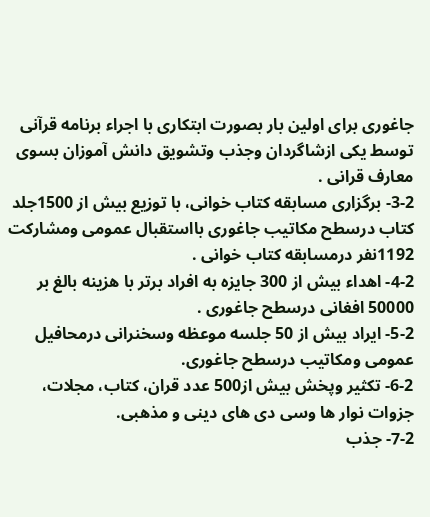جاغوری برای اولین بار بصورت ابتکاری با اجراء برنامه قرآنی توسط یکی ازشاگردان وجذب وتشویق دانش آموزان بسوی معارف قرانی .
3-2- برگزاری مسابقه کتاب خوانی، با توزیع بیش از 1500جلد کتاب درسطح مکاتیب جاغوری بااستقبال عمومی ومشارکت 1192نفر درمسابقه کتاب خوانی .
4-2- اهداء بیش از 300 جایزه به افراد برتر با هزینه بالغ بر 50000 افغانی درسطح جاغوری .
5-2- ایراد بیش از 50 جلسه موعظه وسخنرانی درمحافیل عمومی ومکاتیب درسطح جاغوری.
6-2- تکثیر وپخش بیش از500 عدد قران، کتاب، مجلات، جزوات نوار ها وسی دی های دینی و مذهبی.
7-2- جذب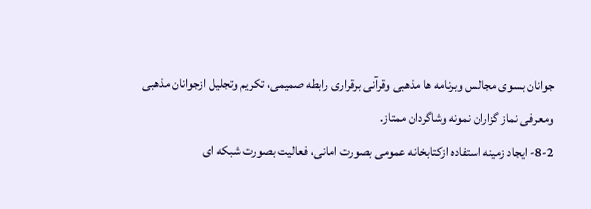جوانان بسوی مجالس وبرنامه ها مذهبی وقرآنی برقراری رابطه صمیمی، تکریم وتجلیل ازجوانان مذهبی ومعرفی نماز گزاران نمونه وشاگردان ممتاز.
8-2- ایجاد زمینه استفاده ازکتابخانه عمومی بصورت امانی، فعالیت بصورت شبکه ای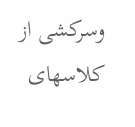وسرکشی از کلاسهای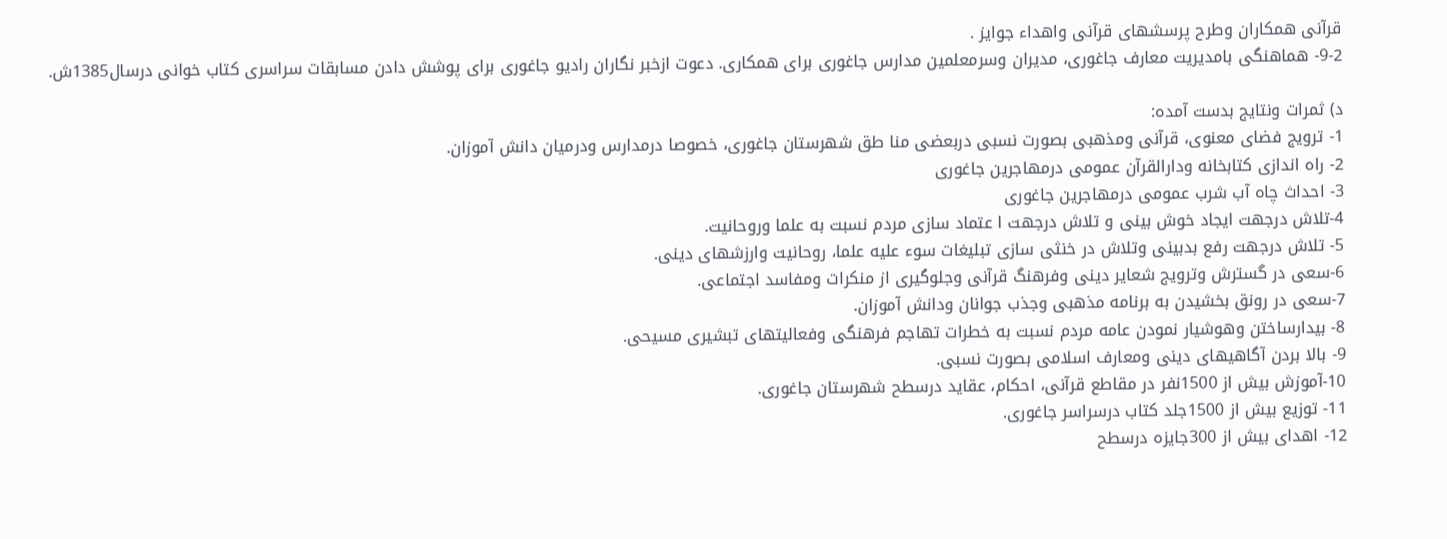قرآنی همکاران وطرح پرسشهای قرآنی واهداء جوایز .
9-2- هماهنگی بامدیریت معارف جاغوری، مدیران وسرمعلمین مدارس جاغوری برای همکاری. دعوت ازخبر نگاران رادیو جاغوری برای پوشش دادن مسابقات سراسری کتاب خوانی درسال1385ش.

د) ثمرات ونتایج بدست آمده:
1- ترویج فضای معنوی، قرآنی ومذهبی بصورت نسبی دربعضی منا طق شهرستان جاغوری، خصوصا درمدارس ودرمیان دانش آموزان.
2- راه اندازی کتابخانه ودارالقرآن عمومی درمهاجرین جاغوری
3- احداث چاه آب شرب عمومی درمهاجرین جاغوری
4-تلاش درجهت ایجاد خوش بینی و تلاش درجهت ا عتماد سازی مردم نسبت به علما وروحانیت.
5- تلاش درجهت رفع بدبینی وتلاش در خنثی سازی تبلیغات سوء علیه علما، روحانیت وارزشهای دینی.
6-سعی در گسترش وترویج شعایر دینی وفرهنگ قرآنی وجلوگیری از منکرات ومفاسد اجتماعی.
7-سعی در رونق بخشیدن به برنامه مذهبی وجذب جوانان ودانش آموزان.
8- بیدارساختن وهوشیار نمودن عامه مردم نسبت به خطرات تهاجم فرهنگی وفعالیتهای تبشیری مسیحی.
9- بالا بردن آگاهیهای دینی ومعارف اسلامی بصورت نسبی.
10-آموزش بیش از 1500نفر در مقاطع قرآنی، احکام، عقاید درسطح شهرستان جاغوری.
11- توزیع بیش از 1500جلد کتاب درسراسر جاغوری.
12- اهدای بیش از 300جایزه درسطح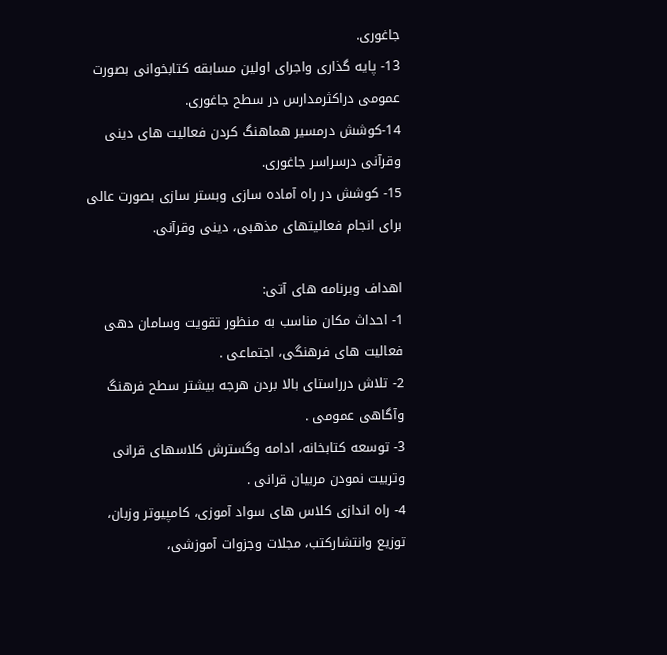جاغوری.
13- پایه گذاری واجرای اولین مسابقه کتابخوانی بصورت عمومی دراکثرمدارس در سطح جاغوری.
14-کوشش درمسیر هماهنگ کردن فعالیت های دینی وقرآنی درسراسر جاغوری.
15- کوشش در راه آماده سازی وبستر سازی بصورت عالی برای انجام فعالیتهای مذهبی، دینی وقرآنی.

اهداف وبرنامه های آتی:
1- احداث مکان مناسب به منظور تقویت وسامان دهی فعالیت های فرهنگی، اجتماعی .
2- تلاش درراستای بالا بردن هرجه بیشتر سطح فرهنگ وآگاهی عمومی .
3- توسعه کتابخانه، ادامه وگسترش کلاسهای قرانی وتربیت نمودن مربیان قرانی .
4- راه اندازی کلاس های سواد آموزی، کامپیوتر وزبان، توزیع وانتشارکتب، مجلات وجزوات آموزشی،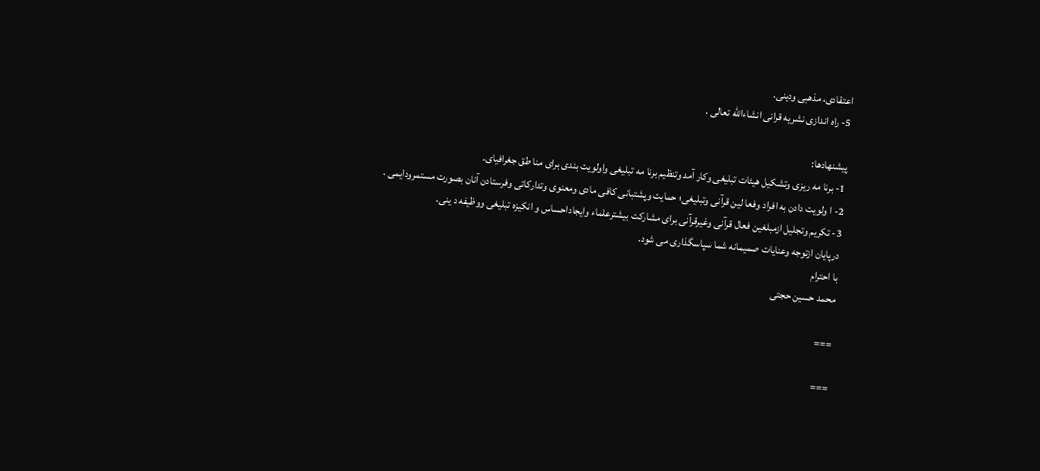اعتقادی، مذهبی ودینی.
5- راه اندازی نشریه قرانی انشاءالله تعالی .

پیشنهادها:
1- برنا مه ریزی وتشکیل هیئات تبلیغی وکار آمد وتنظیم برنا مه تبلیغی واولویت بندی برای منا طق جغرافیای.
2- ا ولویت دادن به افراد وفعا لین قرآنی وتبلیغی؛ حمایت وپشتبانی کافی مادی ومعنوی وتدارکاتی وفرستادن آنان بصورت مستمرودایمی .
3- تکریم وتجلیل ازمبلغین فعال قرآنی وغیرقرآنی برای مشارکت بیشترعلماء وایجاداحساس و انکیزه تبلیغی ووظیفه د ینی.
درپایان ازتوجه وعنایات صمیمانه شما سپاسگذاری می شود.
با احترام
محمد حسین حجتی

===

===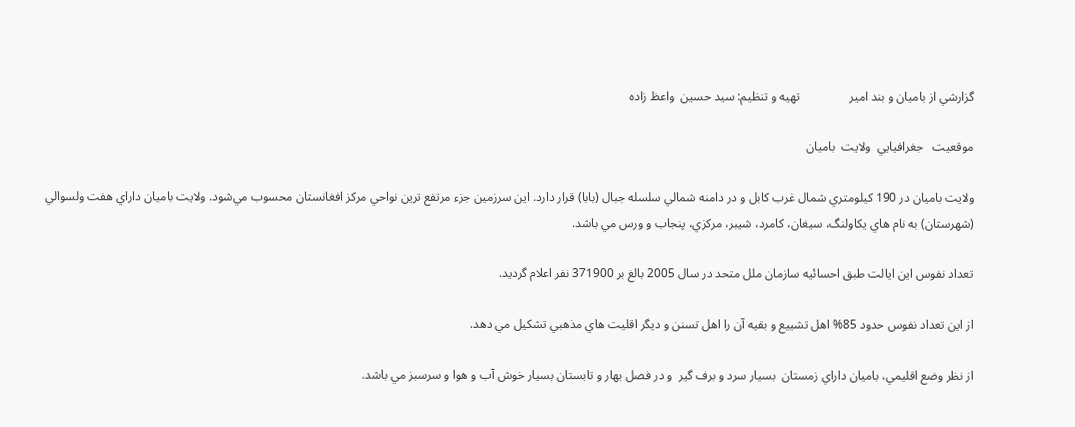گزارشي از باميان و بند امير                تهيه و تنظيم: سيد حسين  واعظ زاده

موقعيت   جغرافيايي  ولايت  باميان

ولايت باميان در 190 كيلومتري شمال غرب كابل و در دامنه شمالي سلسله جبال (بابا) قرار دارد. اين سرزمين جزء مرتفع ترين نواحي مركز افغانستان محسوب مي‌شود. ولايت باميان داراي هفت ولسوالي (شهرستان) به نام هاي يكاولنگ، سيغان، كامرد، شيبر، مركزي، پنجاب و ورس مي باشد.

تعداد نفوس اين ايالت طبق احسائيه سازمان ملل متحد در سال 2005 بالغ بر 371900 نفر اعلام گرديد.

از اين تعداد نفوس حدود 85% اهل تشييع و بقيه آن را اهل تسنن و ديگر اقليت هاي مذهبي تشكيل مي دهد.

از نظر وضع اقليمي، باميان داراي زمستان  بسيار سرد و برف گير  و در فصل بهار و تابستان بسيار خوش آب و هوا و سرسبز مي باشد.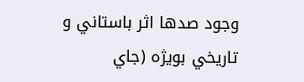وجود صدها اثر باستاني و تاريخي بويژه (جاي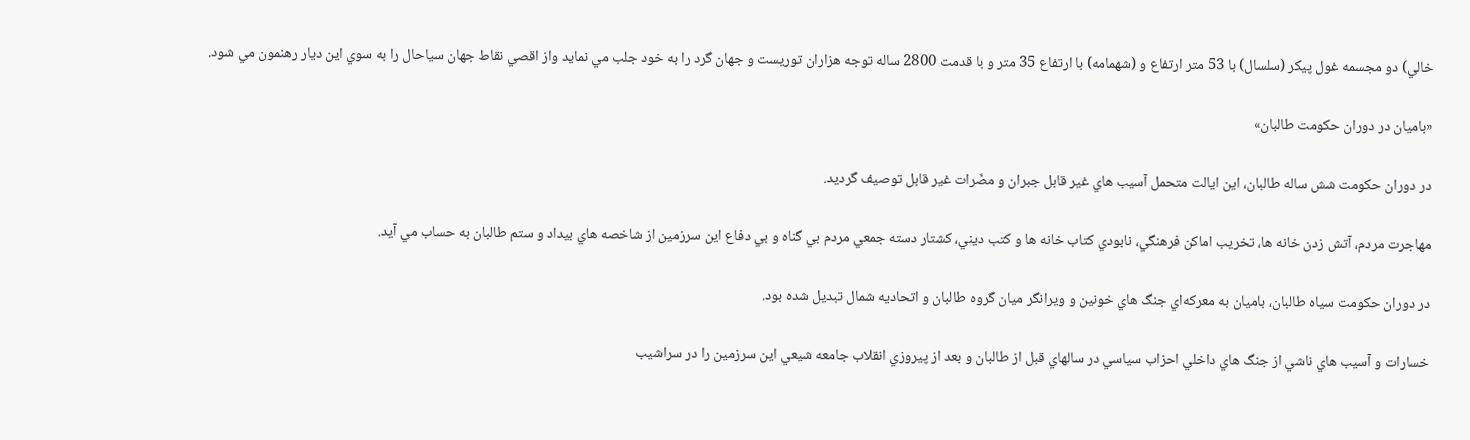خالي) دو مجسمه غول پيكر (سلسال) با 53 متر ارتفاع و (شهمامه) با ارتفاع 35 متر و با قدمت 2800 ساله توجه هزاران توريست و جهان گرد را به خود جلب مي نمايد واز اقصي نقاط جهان سياحال را به سوي اين ديار رهنمون مي شود.

«باميان در دوران حكومت طالبان»

در دوران حكومت شش ساله طالبان، اين ايالت متحمل آسيب هاي غير قابل جبران و مضّرات غير قابل توصيف گرديد.

مهاجرت مردم، آتش زدن خانه ها، تخريب اماكن فرهنگي، نابودي كتاب خانه ها و كتب ديني، كشتار دسته جمعي مردم بي گناه و بي دفاع اين سرزمين از شاخصه هاي بيداد و ستم طالبان به حساب مي آيد.

در دوران حكومت سياه طالبان، باميان به معركه‌اي جنگ هاي خونين و ويرانگر ميان گروه طالبان و اتحاديه شمال تبديل شده بود.

خسارات و آسيب هاي ناشي از جنگ هاي داخلي احزاب سياسي در سالهاي قبل از طالبان و بعد از پيروزي انقلاب جامعه شيعي اين سرزمين را در سراشيب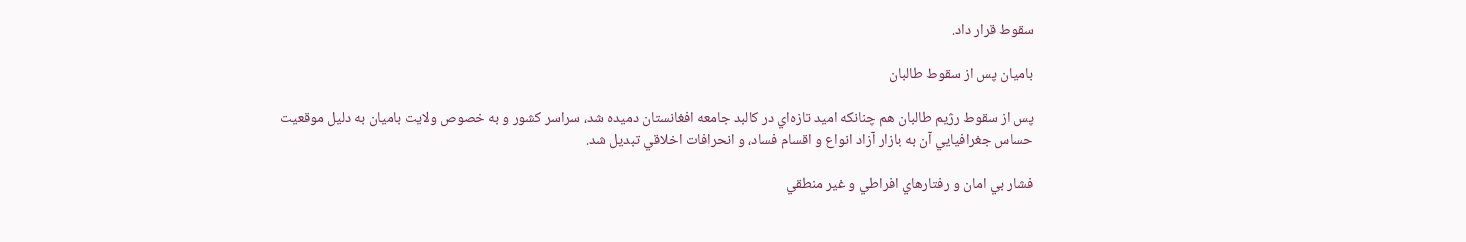سقوط قرار داد.

باميان پس از سقوط طالبان

پس از سقوط رژيم طالبان هم چنانكه اميد تازه‌اي در كالبد جامعه افغانستان دميده شد، سراسر كشور و به خصوص ولايت باميان به دليل موقعيت حساس جغرافيايي آن به بازار آزاد انواع و اقسام فساد، و انحرافات اخلاقي تبديل شد.

فشار بي امان و رفتارهاي افراطي و غير منطقي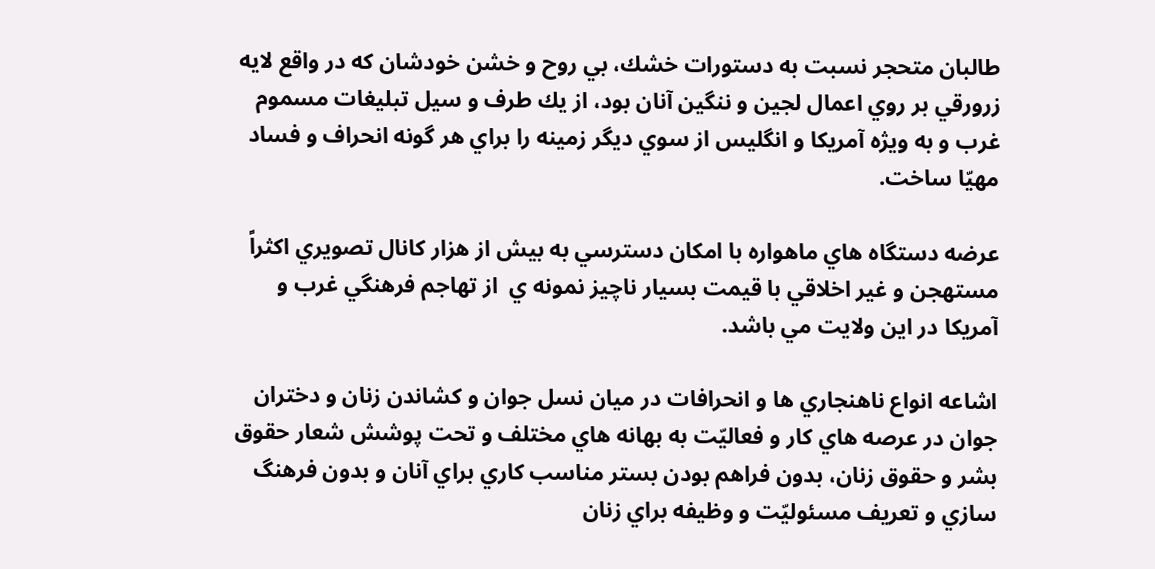طالبان متحجر نسبت به دستورات خشك، بي روح و خشن خودشان كه در واقع لايه زرورقي بر روي اعمال لجين و ننگين آنان بود، از يك طرف و سيل تبليغات مسموم غرب و به ويژه آمريكا و انگليس از سوي ديگر زمينه را براي هر گونه انحراف و فساد مهيّا ساخت.

عرضه دستگاه هاي ماهواره با امكان دسترسي به بيش از هزار كانال تصويري اكثراً مستهجن و غير اخلاقي با قيمت بسيار ناچيز نمونه ي  از تهاجم فرهنگي غرب و آمريكا در اين ولايت مي باشد.

اشاعه انواع ناهنجاري ها و انحرافات در ميان نسل جوان و كشاندن زنان و دختران جوان در عرصه هاي كار و فعاليّت به بهانه هاي مختلف و تحت پوشش شعار حقوق بشر و حقوق زنان، بدون فراهم بودن بستر مناسب كاري براي آنان و بدون فرهنگ سازي و تعريف مسئوليّت و وظيفه براي زنان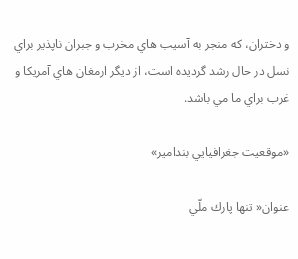و دختران، كه منجر به آسيب هاي مخرب و جبران ناپذير براي نسل در حال رشد گرديده است، از ديگر ارمغان هاي آمريكا و غرب براي ما مي باشد.

«موقعيت جغرافيايي بندامير»

عنوان« تنها پارك ملّي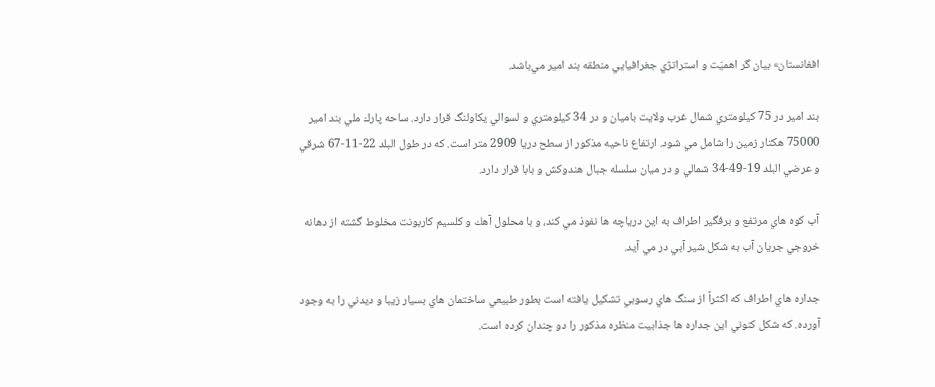افغانستان» بيان گر اهميّت و استراتژي جغرافيايي منطقه بند امير مي‌باشد.

بند امير در 75 كيلومتري شمال غرب ولايت باميان و در 34 كيلومتري و لسوالي يكاولنگ قرار دارد. ساحه پارك ملي بند امير 75000 هكتار زمين را شامل مي شود. ارتفاع ناحيه مذكور از سطح دريا 2909 متر است. كه در طول البلد 22-11-67 شرقي و عرضي البلد 19-49-34 شمالي و در ميان سلسله جبال هندوكش و بابا قرار دارد.

آب كوه هاي مرتفع و برفگير اطراف به اين درياچه ها نفوذ مي كند، و با محلول آهك و كلسيم كاربونت مخلوط گشته از دهانه خروجي جريان آب به شكل شير آبي در مي آيد.

جداره هاي اطراف كه اكثراً از سنگ هاي رسوبي تشكيل يافته است بطور طبيعي ساختمان هاي بسيار زيبا و ديدني را به وجود آورده. كه شكل كنوني اين جداره ها جذابيت منظره مذكور را دو چندان كرده است.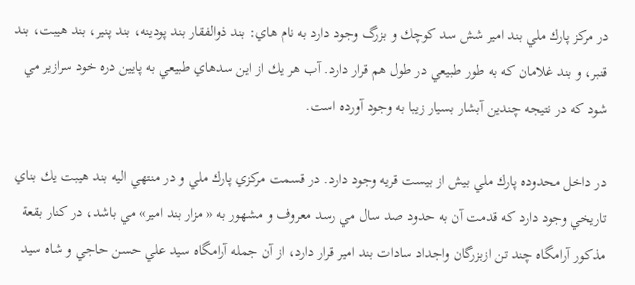در مركز پارك ملي بند امير شش سد كوچك و بزرگ وجود دارد به نام هاي: بند ذوالفقار بند پودينه، بند پنير، بند هيبت، بند قنبر، و بند غلامان كه به طور طبيعي در طول هم قرار دارد. آب هر يك از اين سدهاي طبيعي به پايين دره خود سرازير مي شود كه در نتيجه چندين آبشار بسيار زيبا به وجود آورده است.

در داخل محدوده پارك ملي بيش از بيست قريه وجود دارد. در قسمت مركزي پارك ملي و در منتهي اليه بند هيبت يك بناي تاريخي وجود دارد كه قدمت آن به حدود صد سال مي رسد معروف و مشهور به « مزار بند امير» مي باشد، در كنار بقعة مذكور آرامگاه چند تن ازبزرگان واجداد سادات بند امير قرار دارد، از آن جمله آرامگاه سيد علي حسن حاجي و شاه سيد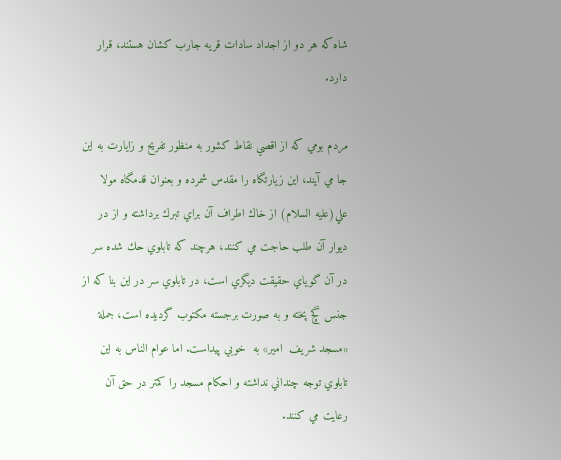شاه كه هر دو از اجداد سادات قريه جارب كشان هستند، قرار دارد.

مردم بومي كه از اقصي نقاط كشور به منظور تفريح و زايارت به اين جا مي آيند، اين زيارتگاه را مقدس شمرده و بعنوان قدمگاه مولا علي(عليه السلام) از خاك اطراف آن براي تبرك برداشته و از در ديوار آن طلب حاجت مي كنند، هرچند كه تابلوي حك شده سر در آن گوياي حقيقت ديگري‌ است، در تابلوي سر در اين بنا كه از جنس گچ پخته و به صورت برجسته مكتوب گرديده است، جملة «مسجد شريف  امير» به  خوبي پيداست. اما عوام الناس به اين تابلوي توجه چنداني نداشته و احكام مسجد را كمتر در حق آن رعايت مي كنند.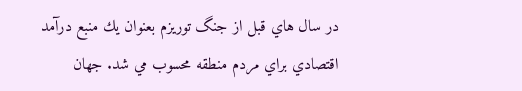در سال هاي قبل از جنگ توريزم بعنوان يك منبع درآمد اقتصادي براي مردم منطقه محسوب مي شد. جهان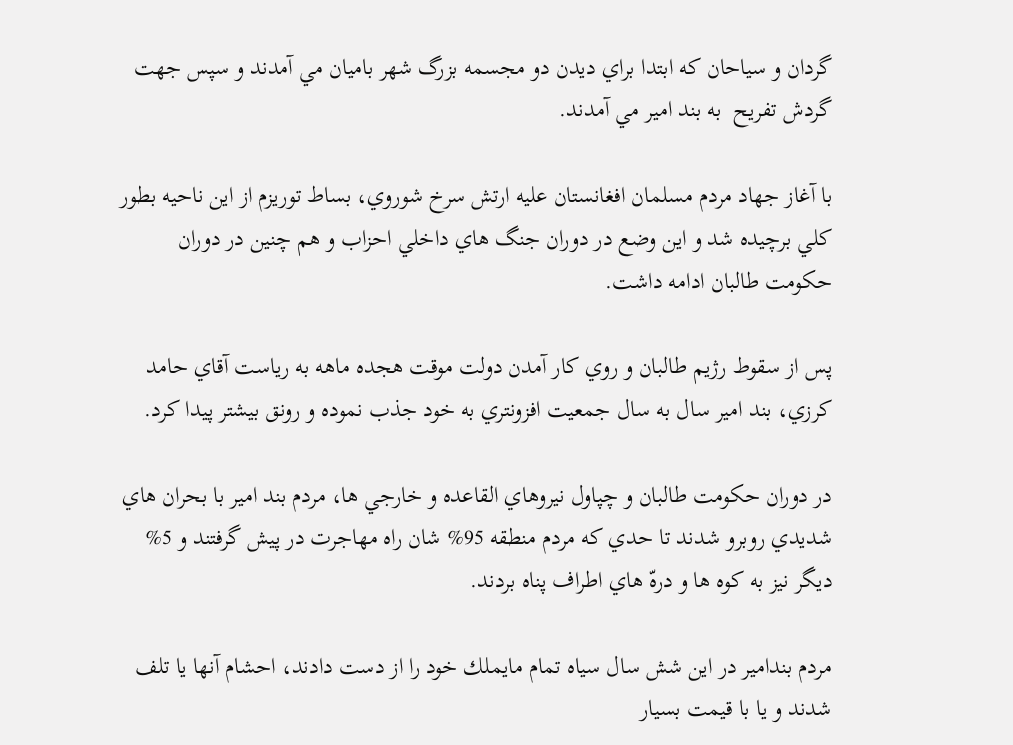گردان و سياحان كه ابتدا براي ديدن دو مجسمه بزرگ شهر باميان مي آمدند و سپس جهت گردش تفريح  به بند امير مي آمدند.

با آغاز جهاد مردم مسلمان افغانستان عليه ارتش سرخ شوروي، بساط توريزم از اين ناحيه بطور كلي برچيده شد و اين وضع در دوران جنگ هاي داخلي احزاب و هم چنين در دوران حكومت طالبان ادامه داشت.

پس از سقوط رژيم طالبان و روي كار آمدن دولت موقت هجده ماهه به رياست آقاي حامد كرزي، بند امير سال به سال جمعيت افزونتري به خود جذب نموده و رونق بيشتر پيدا كرد.

در دوران حكومت طالبان و چپاول نيروهاي القاعده و خارجي ها، مردم بند امير با بحران هاي شديدي روبرو شدند تا حدي كه مردم منطقه 95% شان راه مهاجرت در پيش گرفتند و 5% ديگر نيز به كوه ها و درهّ هاي اطراف پناه بردند.

مردم بندامير در اين شش سال سياه تمام مايملك خود را از دست دادند، احشام آنها يا تلف شدند و يا با قيمت بسيار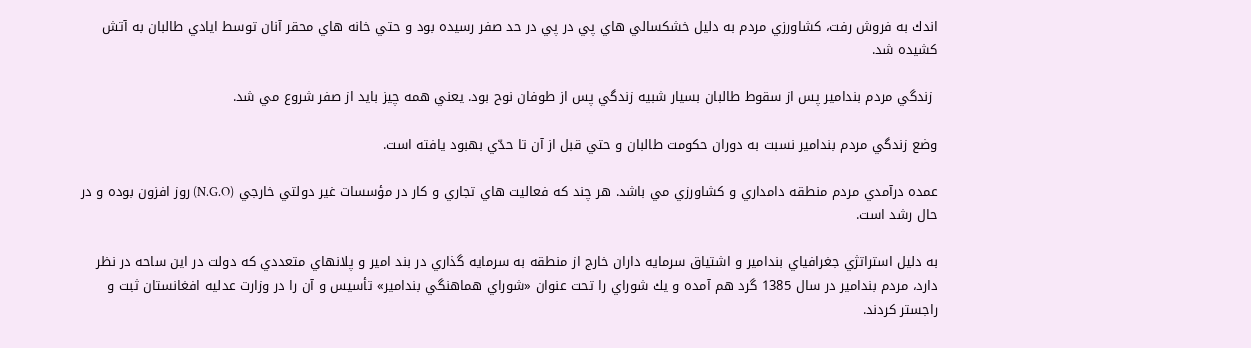اندك به فروش رفت، كشاورزي مردم به دليل خشكسالي هاي پي در پي در حد صفر رسيده بود و حتي خانه هاي محقر آنان توسط ايادي طالبان به آتش كشيده شد.

 زندگي مردم بندامير پس از سقوط طالبان بسيار شبيه زندگي پس از طوفان نوح بود. يعني همه چيز بايد از صفر شروع مي شد.

وضع زندگي مردم بندامير نسبت به دوران حكومت طالبان و حتي قبل از آن تا حدّي بهبود يافته است.

عمده درآمدي مردم منطقه دامداري و كشاورزي مي باشد. هر چند كه فعاليت هاي تجاري و كار در مؤسسات غير دولتي خارجي (N.G.O) روز افزون بوده و در حال رشد است.

به دليل استراتژي جغرافياي بندامير و اشتياق سرمايه داران خارج از منطقه به سرمايه گذاري در بند امير و پلانهاي متعددي كه دولت در اين ساحه در نظر دارد، مردم بندامير در سال 1385 گرد هم آمده و يك شوراي را تحت عنوان «شوراي هماهنگي بندامير» تأسيس و آن را در وزارت عدليه افغانستان ثبت و راجستر كردند.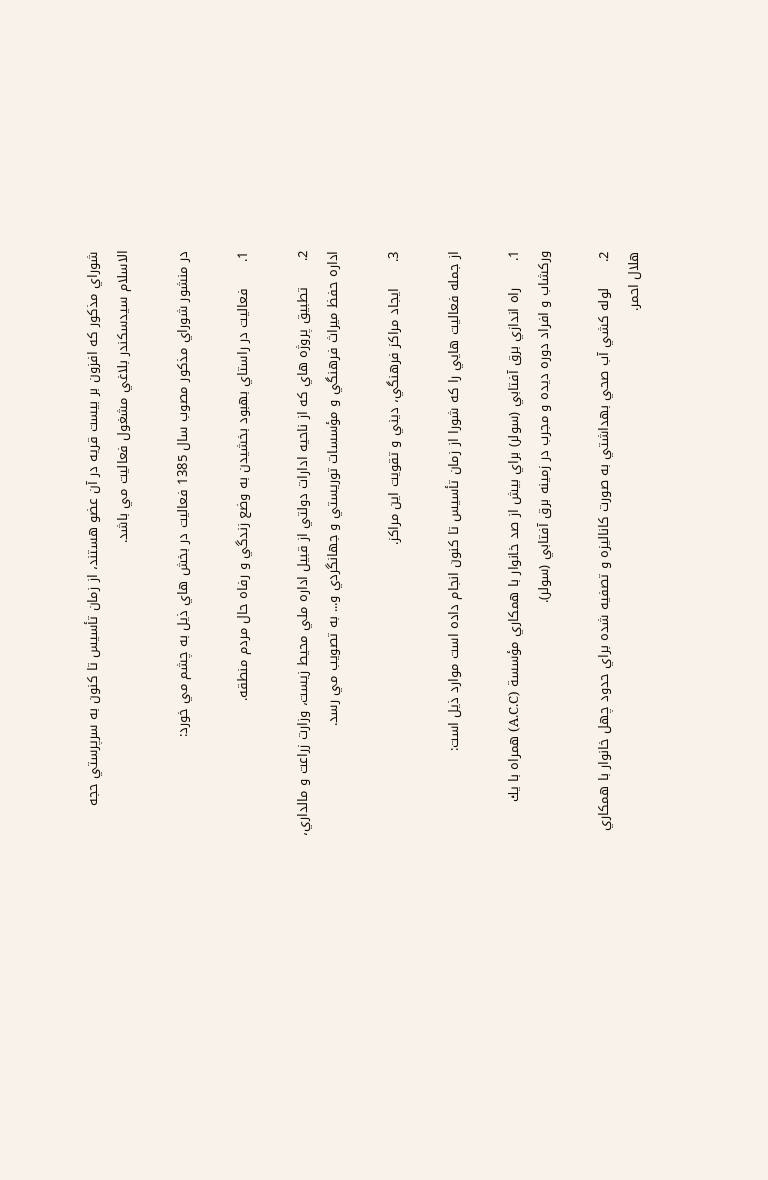شوراي مذكور كه افزون بر بيست قريه در آن عضو هستند، از زمان تأسيس تا كنون به سرپرستي حجه الاسلام سيدسكندر بلاغي مشغول فعاليت مي باشد.

در منشور شوراي مذكور مصوب سال 1385 فعاليت در بخش هاي ذيل به چشم مي خورد:

1.      فعاليت در راستاي بهبود بخشيدن به وضع زندگي و رفاه حال مردم منطقه.

2.      تطبيق پروژه هاي كه از ناحيه ادارات دولتي از قبيل اداره ملي محيط زيست، وزارت زراعت و مالداري، اداره حفظ ميراث فرهنگي و مؤسسات توريستي و جهانگردي و... به تصويب مي رسد.

3.      ايجاد مراكز فرهنگي، ديني و تقويت اين مراكز.

از جمله فعاليت هايي را كه شورا از زمان تأسيس تا كنون انجام داده است موارد ذيل است:

1.      راه اندازي برق آفتابي (سولر) براي بيش از صد خانوار با همكاري مؤسسة (A.C.C) همراه با يك وركشاب و افراد دوره ديده و مجرب در زمينه برق آفتابي (سولر).

2.      لوله كشي آب صحي بهداشتي به صورت كاناليزه و تصفيه شده براي حدود چهل خانوار با همكاري هلال احمر.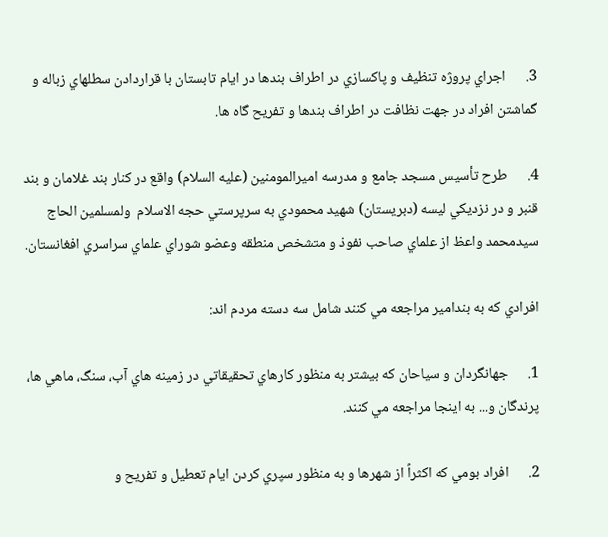3.      اجراي پروژه تنظيف و پاكسازي در اطراف بندها در ايام تابستان با قراردادن سطلهاي زباله و گماشتن افراد در جهت نظافت در اطراف بندها و تفريح گاه ها.

4.      طرح تأسيس مسجد جامع و مدرسه اميرالمومنين (عليه السلام) واقع در كنار بند غلامان و بند قنبر و در نزديكي ليسه (دبريستان) شهيد محمودي به سرپرستي حجه الاسلام  ولمسلمين الحاج سيدمحمد واعظ از علماي صاحب نفوذ و متشخص منطقه وعضو شوراي علماي سراسري افغانستان.

افرادي كه به بندامير مراجعه مي كنند شامل سه دسته مردم اند:

1.      جهانگردان و سياحان كه بيشتر به منظور كارهاي تحقيقاتي در زمينه هاي آب، سنگ، ماهي ها، پرندگان و... به اينجا مراجعه مي كنند.

2.      افراد بومي كه اكثراً از شهرها و به منظور سپري كردن ايام تعطيل و تفريح و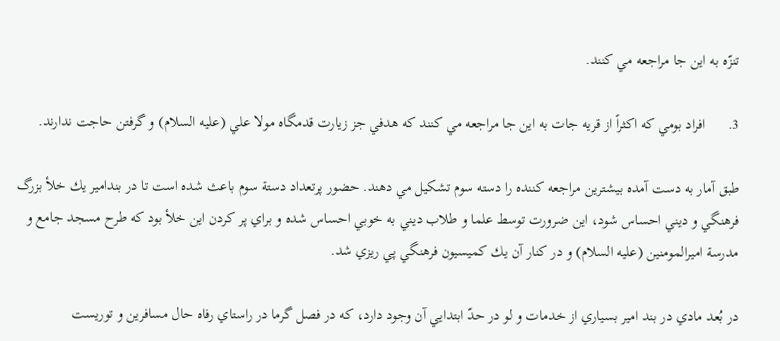تنزّه به اين جا مراجعه مي كنند.

3.      افراد بومي كه اكثراً از قريه جات به اين جا مراجعه مي كنند كه هدفي جز زيارت قدمگاه مولا علي (عليه السلام) و گرفتن حاجت ندارند.

طبق آمار به دست آمده بيشترين مراجعه كننده را دسته سوم تشكيل مي دهند. حضور پرتعداد دستة سوم باعث شده است تا در بندامير يك خلأ بزرگ فرهنگي و ديني احساس شود، اين ضرورت توسط علما و طلاب ديني به خوبي احساس شده و براي پر كردن اين خلأ بود كه طرح مسجد جامع و مدرسة اميرالمومنين (عليه السلام) و در كنار آن يك كميسيون فرهنگي پي ريزي شد.

در بُعد مادي در بند امير بسياري از خدمات و لو در حدّ ابتدايي آن وجود دارد، كه در فصل گرما در راستاي رفاه حال مسافرين و توريست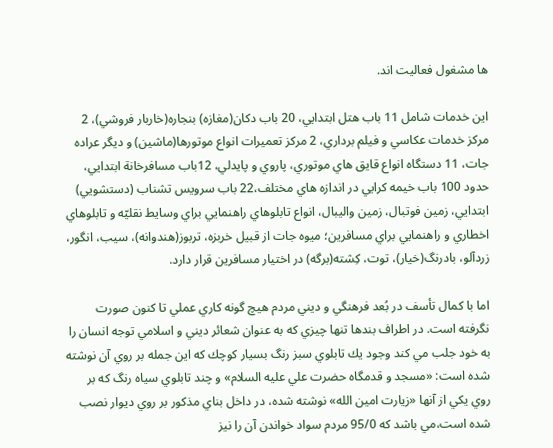ها مشغول فعاليت اند.

اين خدمات شامل 11 باب هتل ابتدايي، 20 باب دكان(مغازه) بنجاره(خاربار فروشي)، 2 مركز خدمات عكاسي و فيلم برداري، 2 مركز تعميرات انواع موتورها(ماشين) و ديگر عراده جات، 11 دستگاه انواع قايق هاي موتوري، پاروي و پايدلي، 12باب مسافرخانة ابتدايي، حدود 100 باب خيمه كرايي در اندازه هاي مختلف،22 باب سرويس تشناب (دستشويي) ابتدايي، زمين فوتبال، زمين واليبال، انواع تابلوهاي راهنمايي براي وسايط نقليّه و تابلوهاي اخطاري و راهنمايي براي مسافرين؛ ميوه جات از قبيل خربزه، تربوز(هندوانه)، سيب، انگور، زردآلو، بادرنگ(خيار)، توت، كِشته(برگه) در اختيار مسافرين قرار دارد.

اما با كمال تأسف در بُعد فرهنگي و ديني مردم هيچ گونه كاري عملي تا كنون صورت نگرفته است. در اطراف بندها تنها چيزي كه به عنوان شعائر ديني و اسلامي توجه انسان را به خود جلب مي كند وجود يك تابلوي سبز رنگ بسيار كوچك كه اين جمله بر روي آن نوشته شده است: «مسجد و قدمگاه حضرت علي عليه السلام» و چند تابلوي سياه رنگ كه بر روي يكي از آنها «زيارت امين الله» نوشته شده، در داخل بناي مذكور بر روي ديوار نصب شده است،مي باشد كه 95/0 مردم سواد خواندن آن را نيز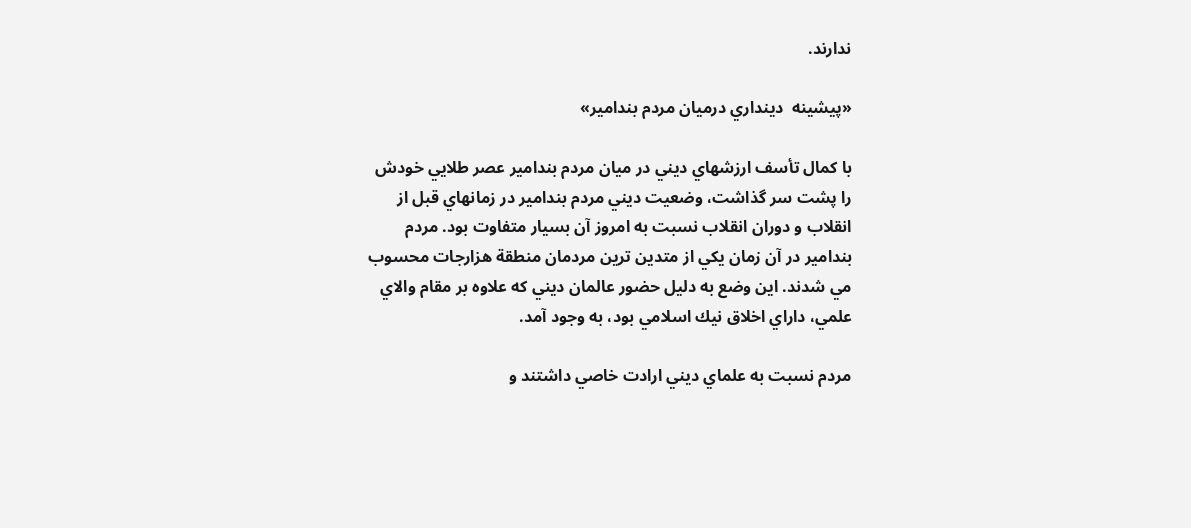ندارند.

«پيشينه  دينداري درميان مردم بندامير»

با كمال تأسف ارزشهاي ديني در ميان مردم بندامير عصر طلايي خودش را پشت سر گذاشت، وضعيت ديني مردم بندامير در زمانهاي قبل از انقلاب و دوران انقلاب نسبت به امروز آن بسيار متفاوت بود. مردم بندامير در آن زمان يكي از متدين ترين مردمان منطقة هزارجات محسوب مي شدند. اين وضع به دليل حضور عالمان ديني كه علاوه بر مقام والاي علمي، داراي اخلاق نيك اسلامي بود، به وجود آمد.

مردم نسبت به علماي ديني ارادت خاصي داشتند و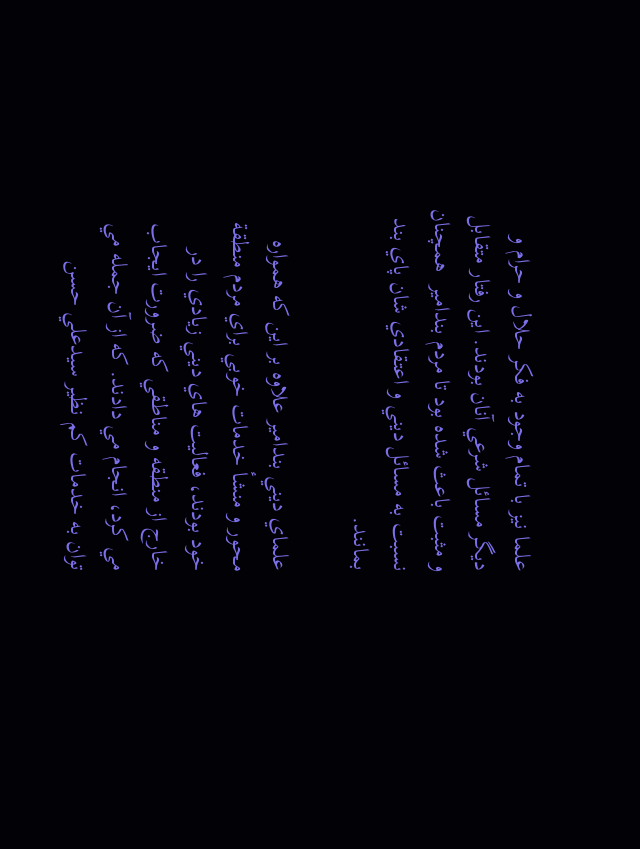علما نيز با تمام وجود به فكر حلال و حرام و ديگر مسائل شرعي آنان بودند. اين رفتار متقابل و مثبت باعث شده بود تا مردم بندامير  همچنان نسبت به مسائل ديني و اعتقادي شان پاي بند بمانند.

علماي ديني بندامير علاوه بر اين كه همواره محور و منشأ خدمات خوبي براي مردم منطقة خود بودند، فعاليت هاي ديني زيادي را در خارج از منطقه و مناطقي كه ضرورت ايجاب مي كرد، انجام مي دادند. كه از آن جمله مي توان به خدمات كم نظير سيدعلي حسن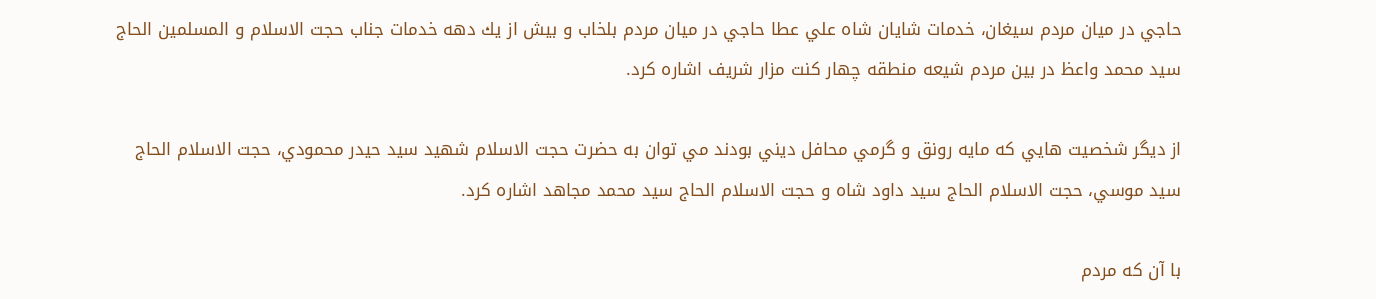حاجي در ميان مردم سيغان، خدمات شايان شاه علي عطا حاجي در ميان مردم بلخاب و بيش از يك دهه خدمات جناب حجت الاسلام و المسلمين الحاج سيد محمد واعظ در بين مردم شيعه منطقه چهار كنت مزار شريف اشاره كرد.

از ديگر شخصيت هايي كه مايه رونق و گرمي محافل ديني بودند مي توان به حضرت حجت الاسلام شهيد سيد حيدر محمودي، حجت الاسلام الحاج سيد موسي، حجت الاسلام الحاج سيد داود شاه و حجت الاسلام الحاج سيد محمد مجاهد اشاره كرد.

با آن كه مردم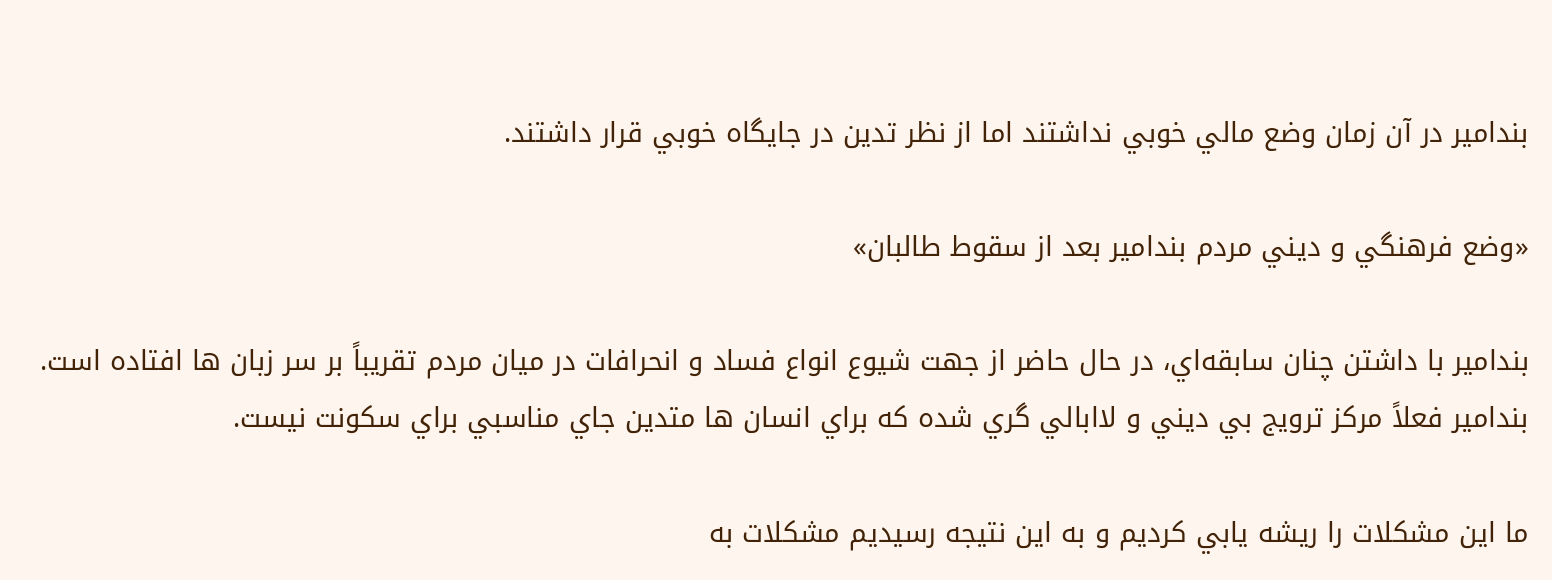بندامير در آن زمان وضع مالي خوبي نداشتند اما از نظر تدين در جايگاه خوبي قرار داشتند.

«وضع فرهنگي و ديني مردم بندامير بعد از سقوط طالبان»

بندامير با داشتن چنان سابقه‌اي، در حال حاضر از جهت شيوع انواع فساد و انحرافات در ميان مردم تقريباً بر سر زبان ها افتاده است. بندامير فعلاً مركز ترويج بي ديني و لاابالي گري شده كه براي انسان ها متدين جاي مناسبي براي سكونت نيست.

ما اين مشكلات را ريشه يابي كرديم و به اين نتيجه رسيديم مشكلات به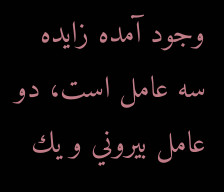وجود آمده زايده سه عامل است، دو عامل بيروني و يك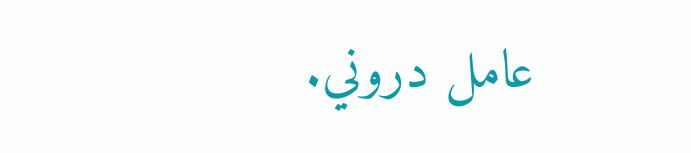عامل دروني.